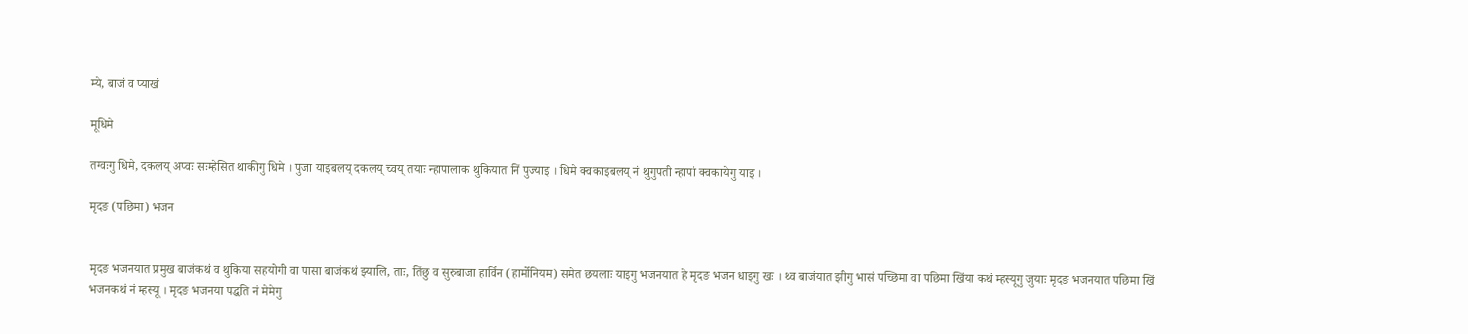म्ये, बाजं व प्याखं

मूधिमे

तग्वःगु धिमे, दकलय् अप्वः सःम्हेसित थाकीगु धिमे । पुजा याइबलय् दकलय् च्वय् तयाः न्हापालाक थुकियात निं पुज्याइ । धिमे क्वकाइबलय् नं थुगुपती न्हापां क्वकायेगु याइ ।

मृदङ (पछिमा) भजन


मृदङ भजनयात प्रमुख बाजंकथं व थुकिया सहयोगी वा पासा बाजंकथं झ्यालि, ताः, तिंछु व सुरुबाजा हार्विन (हार्मोनियम) समेत छयलाः याइगु भजनयात हे मृदङ भजन धाइगु खः । थ्व बाजंयात झीगु भासं पच्छिमा वा पछिमा खिंया कथं म्हस्यूगु जुयाः मृदङ भजनयात पछिमा खिं भजनकथं नं म्हस्यू । मृदङ भजनया पद्धति नं मेमेगु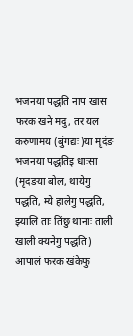भजनया पद्धति नाप खास फरक खने मदु, तर यल करुणामय (बुंगद्यः)या मृदंङ भजनया पद्धतिइ धाःसा (मृदङया बोल, थायेगु पद्धति, म्ये हालेगु पद्धति, झ्यालि ताः तिंछु थानाः ताली खाली क्यनेगु पद्धति) आपालं फरक खंकेफु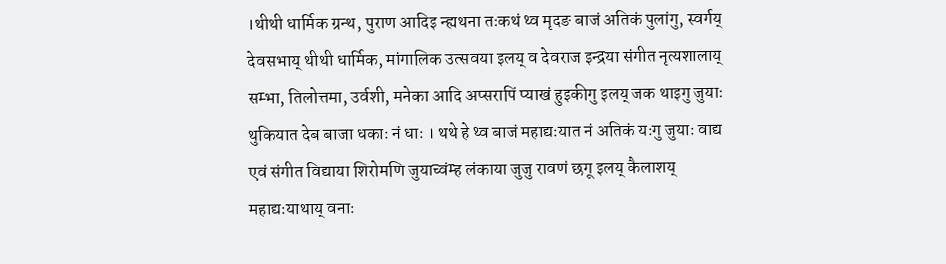।थीथी धार्मिक ग्रन्थ, पुराण आदिइ न्ह्यथना तःकथं थ्व मृदङ बाजं अतिकं पुलांगु, स्वर्गय्‌ देवसभाय्‌ थीथी धार्मिक, मांगालिक उत्सवया इलय्‌ व देवराज इन्द्रया संगीत नृत्यशालाय्‌ सम्भा, तिलोत्तमा, उर्वशी, मनेका आदि अप्सरापिं प्याखं हुइकीगु इलय्‌ जक थाइगु जुयाः थुकियात देब बाजा धकाः नं धाः । थथे हे थ्व बाजं महाद्यःयात नं अतिकं यःगु जुयाः वाद्य एवं संगीत विद्याया शिरोमणि जुयाच्वंम्ह लंकाया जुजु रावणं छगू इलय्‌ कैलाशय्‌ महाद्यःयाथाय्‌ वनाः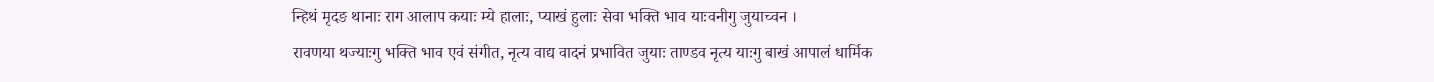न्हिथं मृदङ थानाः राग आलाप कयाः म्ये हालाः, प्याखं हुलाः सेवा भक्ति भाव याःवनीगु जुयाच्वन ।
रावणया थज्याःगु भक्ति भाव एवं संगीत, नृत्य वाद्य वादनं प्रभावित जुयाः ताण्डव नृत्य याःगु बाखं आपालं धार्मिक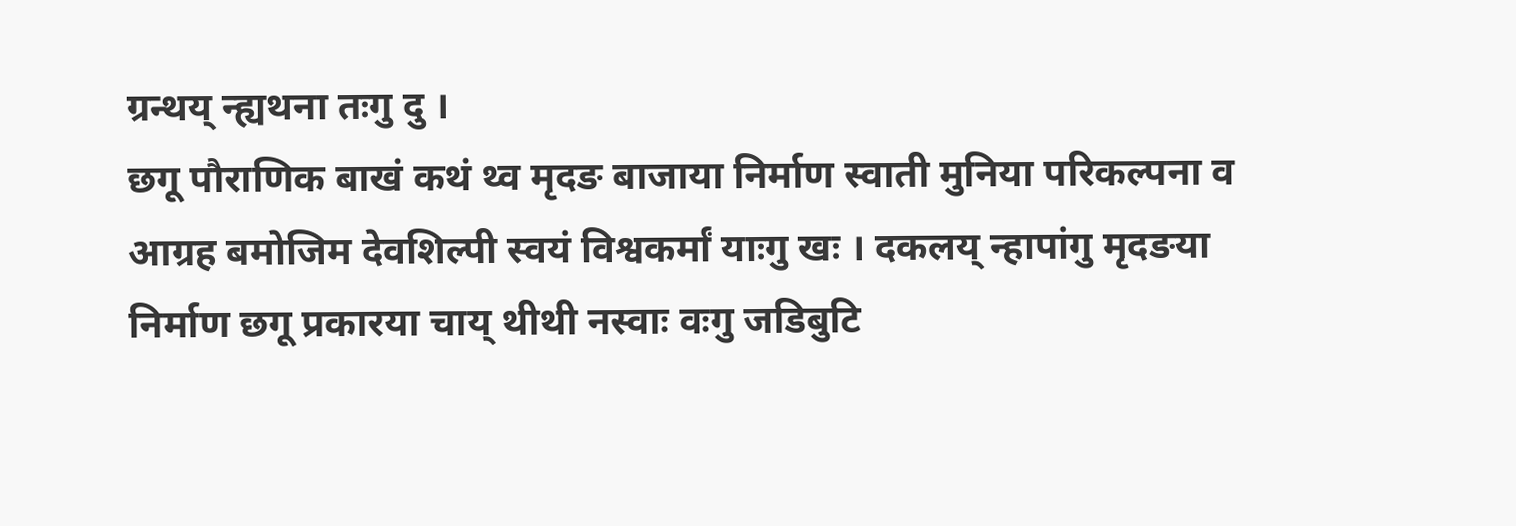ग्रन्थय्‌ न्ह्यथना तःगु दु ।
छगू पौराणिक बाखं कथं थ्व मृदङ बाजाया निर्माण स्वाती मुनिया परिकल्पना व आग्रह बमोजिम देवशिल्पी स्वयं विश्वकर्मां याःगु खः । दकलय्‌ न्हापांगु मृदङया निर्माण छगू प्रकारया चाय्‌ थीथी नस्वाः वःगु जडिबुटि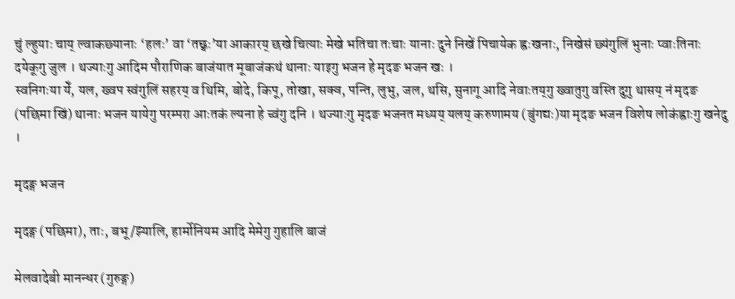चुं ल्हुयाः चाय्‌ ल्वाकछ्यानाः ‘हलः’ वा ‘तछ्वः’या आकारय्‌ छखे चित्याः मेखे भतिचा तःचाः यानाः दुने निखें पिचायेक ह्वःखनाः, निखेसं छ्यंगुलिं भुनाः प्वाःतिनाः दयेकूगु जुल । थज्याःगु आदिम पौराणिक बाजंयात मूबाजंकथं थानाः याइगु भजन हे मृदङ भजन खः ।
स्वनिगःया येँ, यल, ख्वप स्वंगुलिं सहरय्‌ व थिमि, बोदे, किपू, तोखा, सक्व, पन्ति, लुभु, जल, थसि, सुनागू आदि नेवाःतय्‌गु ख्वातुगु वस्ति दुगु थासय्‌ नं मृदङ (पछिमा खिं) थानाः भजन यायेगु परम्परा आःतकं ल्यना हे च्वंगु दनि । थज्याःगु मृदङ भजनत मध्यय्‌ यलय्‌ करुणामय (बुंगद्यः)या मृदङ भजन विशेष लोकंह्वाःगु खनेदु ।

मृदङ्ग भजन

मृदङ्ग (पछिमा), ताः, बभू/झ्यालि, हार्मोनियम आदि मेमेगु गुहालि बाजं

मेलवादेबी मानन्धर (गुरुङ्ग)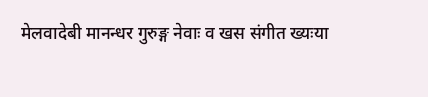मेलवादेबी मानन्धर गुरुङ्ग नेवाः व खस संगीत ख्यःया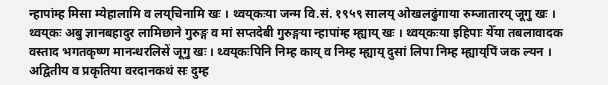न्हापांम्ह मिसा म्येहालामि व लय्‌चिनामि खः । थ्वय्‌कःया जन्म वि.सं. १९५९ सालय्‌ ओखलढुंगाया रुम्जातारय्‌ जूगु खः । थ्वय्‌कः अबु ज्ञानबहादुर लामिछाने गुरुङ्ग व मां सप्तदेबी गुरुङ्गया न्हापांम्ह म्ह्याय्‌ खः । थ्वय्‌कःया इहिपाः येँया तबलावादक वस्ताद भगतकृष्ण मानन्धरलिसें जूगु खः । थ्वय्‌कःपिनि निम्ह काय्‌ व निम्ह म्ह्याय्‌ दुसां लिपा निम्ह म्ह्याय्‌पिं जक ल्यन ।
अद्वितीय व प्रकृतिया वरदानकथं सः दुम्ह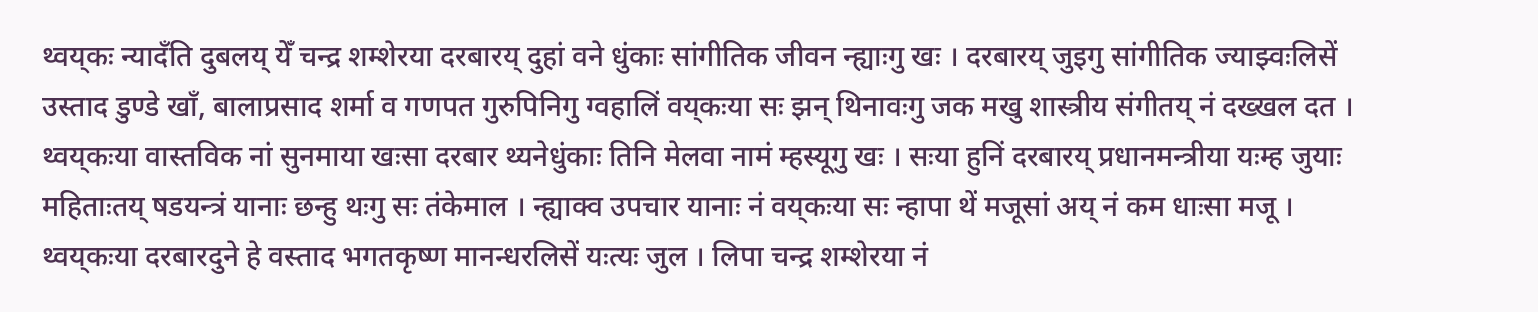थ्वय्‌कः न्यादँति दुबलय्‌ येँ चन्द्र शम्शेरया दरबारय्‌ दुहां वने धुंकाः सांगीतिक जीवन न्ह्याःगु खः । दरबारय्‌ जुइगु सांगीतिक ज्याझ्वःलिसें उस्ताद डुण्डे खाँ, बालाप्रसाद शर्मा व गणपत गुरुपिनिगु ग्वहालिं वय्‌कःया सः झन् थिनावःगु जक मखु शास्त्रीय संगीतय्‌ नं दख्खल दत । थ्वय्‌कःया वास्तविक नां सुनमाया खःसा दरबार थ्यनेधुंकाः तिनि मेलवा नामं म्हस्यूगु खः । सःया हुनिं दरबारय्‌ प्रधानमन्त्रीया यःम्ह जुयाः महिताःतय्‌ षडयन्त्रं यानाः छन्हु थःगु सः तंकेमाल । न्ह्याक्व उपचार यानाः नं वय्‌कःया सः न्हापा थें मजूसां अय्‌ नं कम धाःसा मजू ।
थ्वय्‌कःया दरबारदुने हे वस्ताद भगतकृष्ण मानन्धरलिसें यःत्यः जुल । लिपा चन्द्र शम्शेरया नं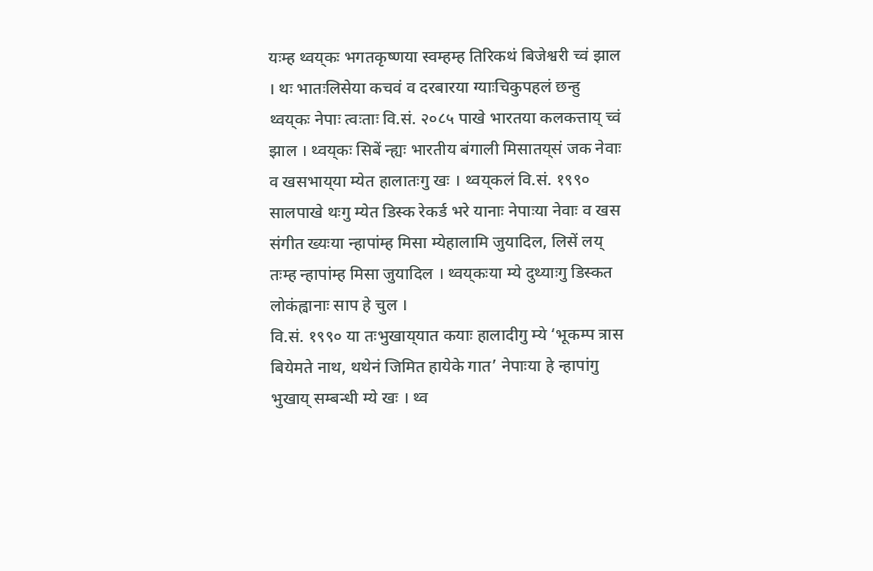यःम्ह थ्वय्‌कः भगतकृष्णया स्वम्हम्ह तिरिकथं बिजेश्वरी च्वं झाल । थः भातःलिसेया कचवं व दरबारया ग्याःचिकुपहलं छन्हु थ्वय्‌कः नेपाः त्वःताः वि.सं. २०८५ पाखे भारतया कलकत्ताय्‌ च्वं झाल । थ्वय्‌कः सिबें न्ह्यः भारतीय बंगाली मिसातय्‌सं जक नेवाः व खसभाय्‌या म्येत हालातःगु खः । थ्वय्‌कलं वि.सं. १९९० सालपाखे थःगु म्येत डिस्क रेकर्ड भरे यानाः नेपाःया नेवाः व खस संगीत ख्यःया न्हापांम्ह मिसा म्येहालामि जुयादिल, लिसें लय्‌ तःम्ह न्हापांम्ह मिसा जुयादिल । थ्वय्‌कःया म्ये दुथ्याःगु डिस्कत लोकंह्वानाः साप हे चुल ।
वि.सं. १९९० या तःभुखाय्‌यात कयाः हालादीगु म्ये ‘भूकम्प त्रास बियेमते नाथ, थथेनं जिमित हायेके गात’ नेपाःया हे न्हापांगु भुखाय्‌ सम्बन्धी म्ये खः । थ्व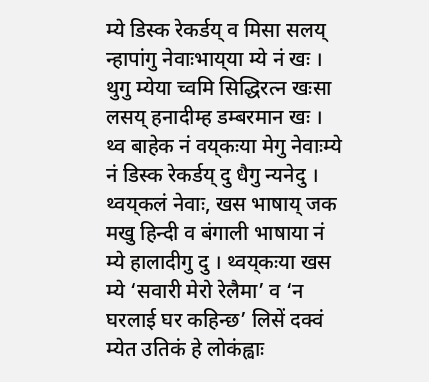म्ये डिस्क रेकर्डय्‌ व मिसा सलय्‌ न्हापांगु नेवाःभाय्‌या म्ये नं खः । थुगु म्येया च्वमि सिद्धिरत्न खःसा लसय्‌ हनादीम्ह डम्बरमान खः । थ्व बाहेक नं वय्‌कःया मेगु नेवाःम्ये नं डिस्क रेकर्डय्‌ दु धैगु न्यनेदु । थ्वय्‌कलं नेवाः, खस भाषाय्‌ जक मखु हिन्दी व बंगाली भाषाया नं म्ये हालादीगु दु । थ्वय्‌कःया खस म्ये ‘सवारी मेरो रेलैमा’ व ‘न घरलाई घर कहिन्छ’ लिसें दक्वं म्येत उतिकं हे लोकंह्वाः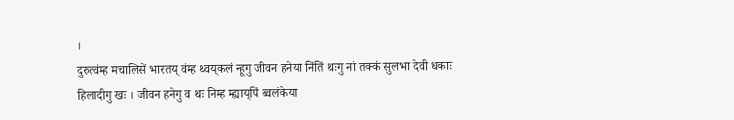।
दुरुत्वंम्ह मचालिसें भारतय्‌ वंम्ह थ्वय्‌कलं न्हूगु जीवन हनेया निंतिं थःगु नां तक्कं सुलभा देवी धकाः हिलादीगु खः । जीवन हनेगु व थः निम्ह म्ह्याय्‌पिं ब्वलंकेया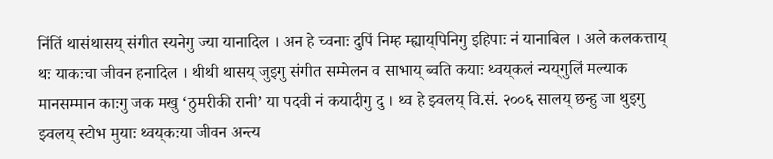निंतिं थासंथासय्‌ संगीत स्यनेगु ज्या यानादिल । अन हे च्वनाः दुपिं निम्ह म्ह्याय्‌पिनिगु इहिपाः नं यानाबिल । अले कलकत्ताय्‌ थः याकःचा जीवन हनादिल । थीथी थासय्‌ जुइगु संगीत सम्मेलन व साभाय्‌ ब्वति कयाः थ्वय्‌कलं न्यय्‌गुलिं मल्याक मानसम्मान काःगु जक मखु ‘ठुमरीकी रानी’ या पदवी नं कयादीगु दु । थ्व हे झ्वलय्‌ वि.सं. २००६ सालय्‌ छन्हु जा थुइगु झ्वलय्‌ स्टोभ मुयाः थ्वय्‌कःया जीवन अन्त्य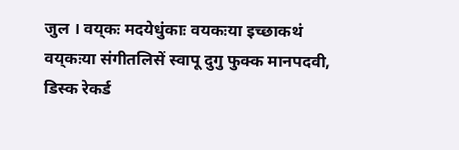जुल । वय्‌कः मदयेधुंकाः वयकःया इच्छाकथं वय्‌कःया संगीतलिसें स्वापू दुगु फुक्क मानपदवी, डिस्क रेकर्ड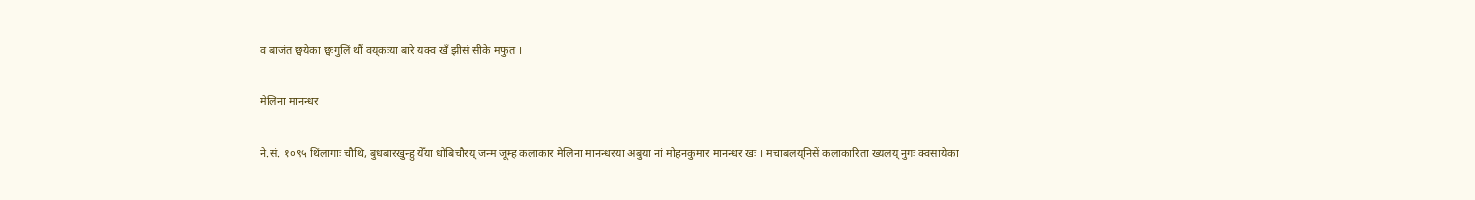व बाजंत छ्वयेका छ्वःगुलिं थौं वय्‌कःया बारे यक्व खँ झीसं सीके मफुत ।

मेलिना मानन्धर

ने.सं. १०९५ थिंलागाः चौथि, बुधबारखुन्हु येँया धोबिचौरय्‌ जन्म जूम्ह कलाकार मेलिना मानन्धरया अबुया नां मोहनकुमार मानन्धर खः । मचाबलय्‌निसें कलाकारिता ख्यलय्‌ नुगः क्वसायेका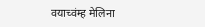वयाच्वंम्ह मेलिना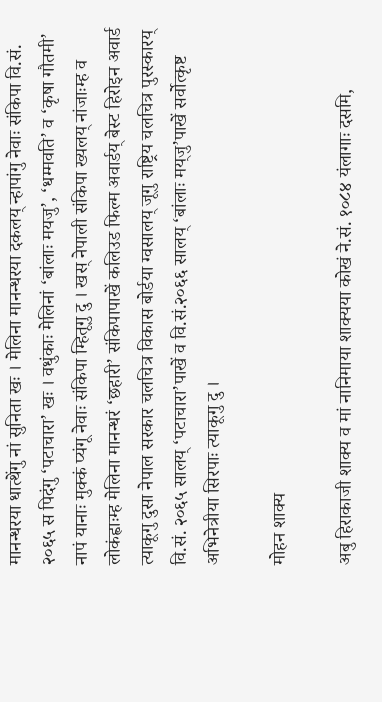मानन्धरया धात्थेंगु नां सुनिता खः । मेलिना मानन्धरया दकलय्‌ न्हापांगु नेवाः संकिपा वि.सं. २०६५ स पिदंगु ‘पटाचारा’ खः । वधुंकाः मेलिनां ‘बांलाः मयजु’, ‘धम्मवति’ व ‘कृषा गौतमी’ नापं यानाः मुक्कं प्यंगू नेवाः संकिपा म्हितूगु दु । खस् नेपाली संकिपा ख्यलय्‌ नांजाःम्ह व लोकंह्वाःम्ह मेलिना मानन्धरं ‘छहारी’ संकिपापाखें कलिउड फिल्म अवार्डय्‌ बेस्ट हिरोइन अवार्ड त्याकूगु दुसा नेपाल सरकार चलचित्र विकास बोर्डया ग्वसालय्‌ जूगु राष्ट्रिय चलचित्र पुरस्कारय्‌ वि.सं. २०६५ सालय्‌ ‘पटाचारा’पाखें व वि.सं.२०६६ सालय्‌ ‘बांलाः मय्‌जु’पाखें सर्वोत्कृष्ट अभिनेत्रीया सिरपाः त्याकूगु दु ।

मोहन शाक्य

अबु हिराकाजी शाक्य व मां नानिमाया शाक्यया कोखं ने.सं. १०८४ यंलागाः दसमि,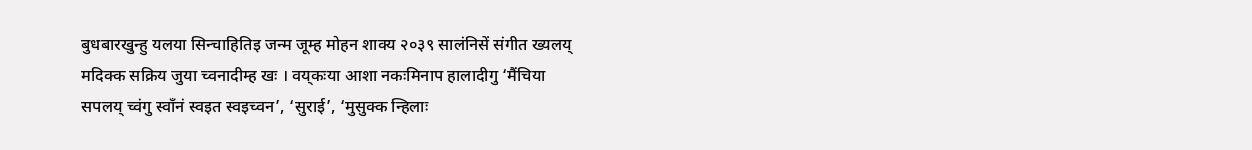बुधबारखुन्हु यलया सिन्चाहितिइ जन्म जूम्ह मोहन शाक्य २०३९ सालंनिसें संगीत ख्यलय्‌ मदिक्क सक्रिय जुया च्वनादीम्ह खः । वय्‌कःया आशा नकःमिनाप हालादीगु ‘मैंचिया सपलय्‌ च्वंगु स्वाँनं स्वइत स्वइच्वन’, ‘सुराई’, ‘मुसुक्क न्हिलाः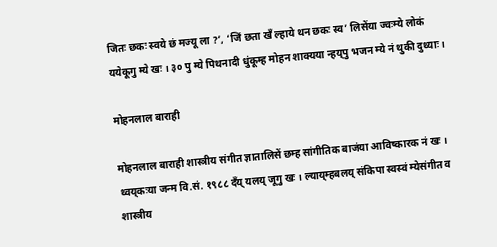जितः छकः स्वये छं मज्यू ला ?’, ‘जिं छता खँ ल्हाये थन छकः स्व’ लिसेंया ज्वःम्ये लोकं ययेकूगु म्ये खः । ३० पु म्ये पिथनादी धुंकूम्ह मोहन शाक्यया न्हय्‌पु भजन म्ये नं थुकी दुथ्याः ।

मोहनलाल बाराही

मोहनलाल बाराही शास्त्रीय संगीत ज्ञातालिसें छम्ह सांगीतिक बाजंया आविष्कारक नं खः । थ्वय्‌कःया जन्म वि.सं. १९८८ दँय्‌ यलय्‌ जूगु खः । ल्याय्‌म्हबलय्‌ संकिपा स्वस्वं म्येसंगीत व शास्त्रीय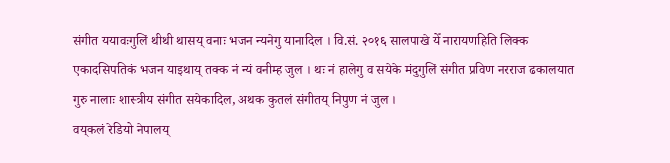संगीत ययावःगुलिं थीथी थासय्‌ वनाः भजन न्यनेगु यानादिल । वि.सं. २०१६ सालपाखे येँ नारायणहिति लिक्क एकादसिपतिकं भजन याइथाय्‌ तक्क नं न्यं वनीम्ह जुल । थः नं हालेगु व सयेके मंदुगुलिं संगीत प्रविण नरराज ढकालयात गुरु नालाः शास्त्रीय संगीत सयेकादिल, अथक कुतलं संगीतय्‌ निपुण नं जुल ।
वय्‌कलं रेडियो नेपालय्‌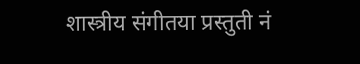शास्त्रीय संगीतया प्रस्तुती नं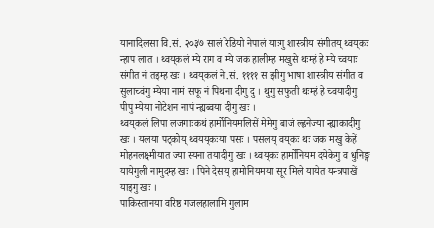यानादिलसा वि.सं. २०३७ सालं रेडियो नेपालं याःगु शास्त्रीय संगीतय्‌ थ्वय्‌कः न्हाप लात । थ्वय्‌कलं म्ये राग व म्ये जक हालीम्ह मखुसे थःम्हं हे म्ये च्वयाः संगीत नं तइम्ह खः । थ्वय्‌कलं ने.सं. ११११ स झीगु भाषा शास्त्रीय संगीत व सुलाच्वंगु म्येया नामं सफू नं पिथना दीगु दु । थुगु सफुती थःम्हं हे च्वयादीगु पीपु म्येया नोटेशन नापं न्ह्यब्वया दीगु खः ।
थ्वय्‌कलं लिपा लजगाःकथं हार्मोनियमलिसें मेमेगु बाजं ल्ह्वनेज्या न्ह्याकादीगु खः । यलया पट्कोय्‌ थ्वयय्‌कःया पसः । पसलय्‌ वय्‌कः थः जक मखु केहें मोहनलक्ष्मीयात ज्या स्यना तयादीगु खः । थ्वय्‌कः हार्मोनियम दयेकेगु व धुनिङ्ग यायेगुली नामुदम्ह खः । पिने देसय्‌ हामोनियमया सूर मिले यायेत यन्त्रपाखें याइगु खः ।
पाकिस्तानया वरिष्ठ गजलहालामि गुलाम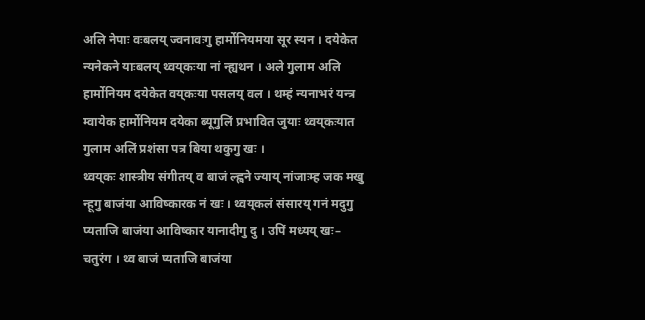अलि नेपाः वःबलय्‌ ज्वनावःगु हार्मोनियमया सूर स्यन । दयेकेत न्यनेकने याःबलय्‌ थ्वय्‌कःया नां न्ह्यथन । अले गुलाम अलि हार्मोनियम दयेकेत वय्‌कःया पसलय्‌ वल । थम्हं न्यनाभरं यन्त्र म्वायेक हार्मोनियम दयेका ब्यूगुलिं प्रभावित जुयाः थ्वय्‌कःयात गुलाम अलिं प्रशंसा पत्र बिया थकुगु खः ।
थ्वय्‌कः शास्त्रीय संगीतय्‌ व बाजं ल्ह्वने ज्याय्‌ नांजाःम्ह जक मखु न्हूगु बाजंया आविष्कारक नं खः । थ्वय्‌कलं संसारय्‌ गनं मदुगु प्यताजि बाजंया आविष्कार यानादीगु दु । उपिं मध्यय्‌ खः– चतुरंग । थ्व बाजं प्यताजि बाजंया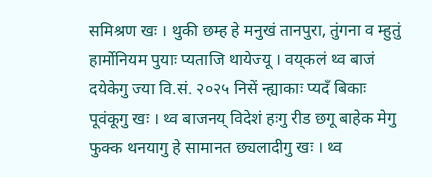समिश्रण खः । थुकी छम्ह हे मनुखं तानपुरा, तुंगना व म्हुतुं हार्मोनियम पुयाः प्यताजि थायेज्यू । वय्‌कलं थ्व बाजं दयेकेगु ज्या वि.सं. २०२५ निसें न्ह्याकाः प्यदँ बिकाः पूवंकूगु खः । थ्व बाजनय्‌ विदेशं हःगु रीड छगू बाहेक मेगु फुक्क थनयागु हे सामानत छ्यलादीगु खः । थ्व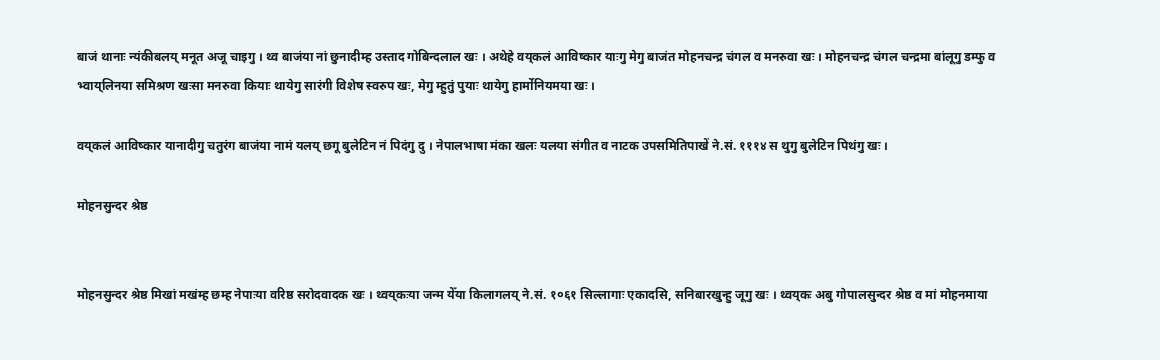बाजं थानाः न्यंकीबलय्‌ मनूत अजू चाइगु । थ्व बाजंया नां छुनादीम्ह उस्ताद गोबिन्दलाल खः । अथेहे वय्‌कलं आविष्कार याःगु मेगु बाजंत मोहनचन्द्र चंगल व मनरुवा खः । मोहनचन्द्र चंगल चन्द्रमा बांलूगु डम्फु व भ्वाय्‌लिनया समिश्रण खःसा मनरुवा कियाः थायेगु सारंगी विशेष स्वरुप खः, मेगु म्हुतुं पुयाः थायेगु हार्मोनियमया खः ।

वय्‌कलं आविष्कार यानादीगु चतुरंग बाजंया नामं यलय्‌ छगू बुलेटिन नं पिदंगु दु । नेपालभाषा मंका खलः यलया संगीत व नाटक उपसमितिपाखें ने.सं. १११४ स थुगु बुलेटिन पिथंगु खः ।

मोहनसुन्दर श्रेष्ठ


मोहनसुन्दर श्रेष्ठ मिखां मखंम्ह छम्ह नेपाःया वरिष्ठ सरोदवादक खः । थ्वय्‌कःया जन्म येँया किलागलय्‌ ने.सं. १०६१ सिल्लागाः एकादसि, सनिबारखुन्हु जूगु खः । थ्वय्‌कः अबु गोपालसुन्दर श्रेष्ठ व मां मोहनमाया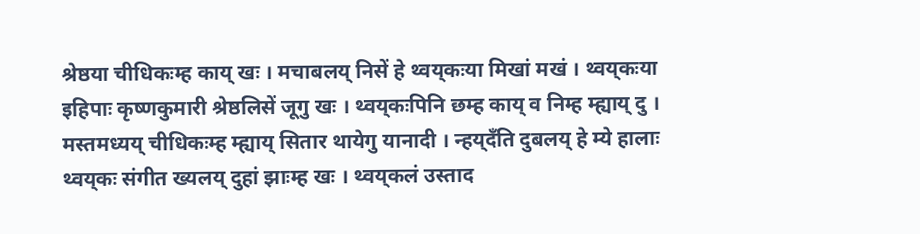श्रेष्ठया चीधिकःम्ह काय्‌ खः । मचाबलय्‌ निसें हे थ्वय्‌कःया मिखां मखं । थ्वय्‌कःया इहिपाः कृष्णकुमारी श्रेष्ठलिसें जूगु खः । थ्वय्‌कःपिनि छम्ह काय्‌ व निम्ह म्ह्याय्‌ दु । मस्तमध्यय्‌ चीधिकःम्ह म्ह्याय्‌ सितार थायेगु यानादी । न्हय्‌दँति दुबलय्‌ हे म्ये हालाः थ्वय्‌कः संगीत ख्यलय्‌ दुहां झाःम्ह खः । थ्वय्‌कलं उस्ताद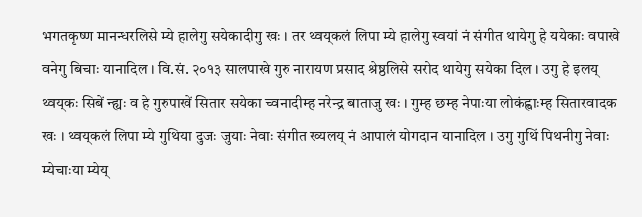भगतकृष्ण मानन्धरलिसे म्ये हालेगु सयेकादीगु खः । तर थ्वय्‌कलं लिपा म्ये हालेगु स्वयां नं संगीत थायेगु हे ययेकाः वपाखे वनेगु बिचाः यानादिल । वि.सं. २०१३ सालपाखे गुरु नारायण प्रसाद श्रेष्ठलिसे सरोद थायेगु सयेका दिल । उगु हे इलय्‌ थ्वय्‌कः सिबें न्ह्यः व हे गुरुपाखें सितार सयेका च्वनादीम्ह नरेन्द्र बाताजु खः । गुम्ह छम्ह नेपाःया लोकंह्वाःम्ह सितारवादक खः । थ्वय्‌कलं लिपा म्ये गुथिया दुजः जुयाः नेवाः संगीत ख्यलय्‌ नं आपालं योगदान यानादिल । उगु गुथिं पिथनीगु नेवाः म्येचाःया म्येय्‌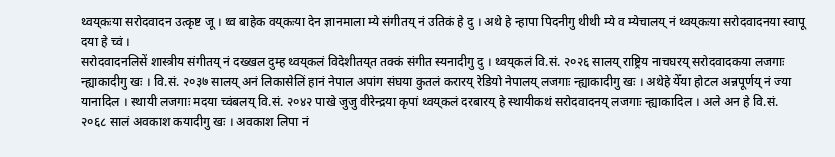थ्वय्‌कःया सरोदवादन उत्कृष्ट जू । थ्व बाहेक वय्‌कःया देन ज्ञानमाला म्ये संगीतय्‌ नं उतिकं हे दु । अथे हे न्हापा पिदनीगु थीथी म्ये व म्येचालय्‌ नं थ्वय्‌कःया सरोदवादनया स्वापू दया हे च्वं ।
सरोदवादनलिसें शास्त्रीय संगीतय्‌ नं दख्खल दुम्ह थ्वय्‌कलं विदेशीतय्‌त तक्कं संगीत स्यनादीगु दु । थ्वय्‌कलं वि.सं. २०२६ सालय्‌ राष्ट्रिय नाचघरय्‌ सरोदवादकया लजगाः न्ह्याकादीगु खः । वि.सं. २०३७ सालय्‌ अनं लिकासेलिं हानं नेपाल अपांग संघया कुतलं करारय्‌ रेडियो नेपालय्‌ लजगाः न्ह्याकादीगु खः । अथेहे येँया होटल अन्नपूर्णय्‌ नं ज्या यानादिल । स्थायी लजगाः मदया च्वंबलय्‌ वि.सं. २०४२ पाखे जुजु वीरेन्द्रया कृपां थ्वय्‌कलं दरबारय्‌ हे स्थायीकथं सरोदवादनय्‌ लजगाः न्ह्याकादिल । अले अन हे वि.सं. २०६८ सालं अवकाश कयादीगु खः । अवकाश लिपा नं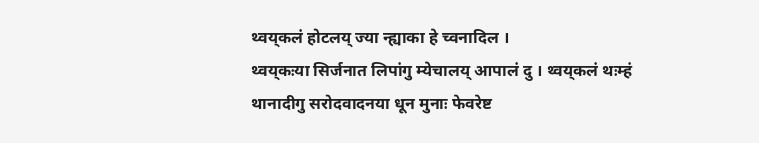थ्वय्‌कलं होटलय्‌ ज्या न्ह्याका हे च्वनादिल ।
थ्वय्‌कःया सिर्जनात लिपांगु म्येचालय्‌ आपालं दु । थ्वय्‌कलं थःम्हं थानादीगु सरोदवादनया धून मुनाः फेवरेष्ट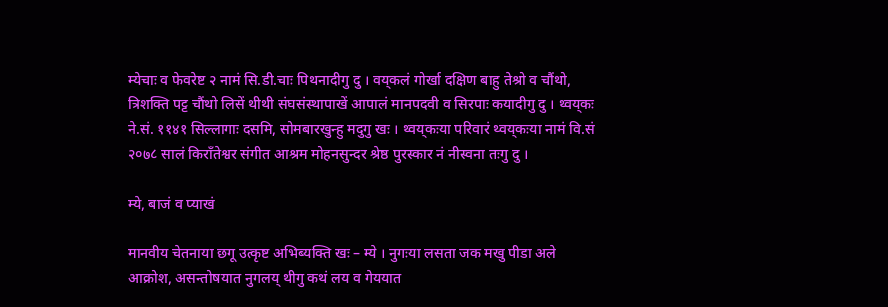म्येचाः व फेवरेष्ट २ नामं सि.डी.चाः पिथनादीगु दु । वय्‌कलं गोर्खा दक्षिण बाहु तेश्रो व चौंथो, त्रिशक्ति पट्ट चौंथो लिसें थीथी संघसंस्थापाखें आपालं मानपदवी व सिरपाः कयादीगु दु । थ्वय्‌कः ने.सं. ११४१ सिल्लागाः दसमि, सोमबारखुन्हु मदुगु खः । थ्वय्‌कःया परिवारं थ्वय्‌कःया नामं वि.सं २०७८ सालं किराँतेश्वर संगीत आश्रम मोहनसुन्दर श्रेष्ठ पुरस्कार नं नीस्वना तःगु दु ।

म्ये, बाजं व प्याखं

मानवीय चेतनाया छगू उत्कृष्ट अभिब्यक्ति खः – म्ये । नुगःया लसता जक मखु पीडा अले आक्रोश, असन्तोषयात नुगलय् थीगु कथं लय व गेययात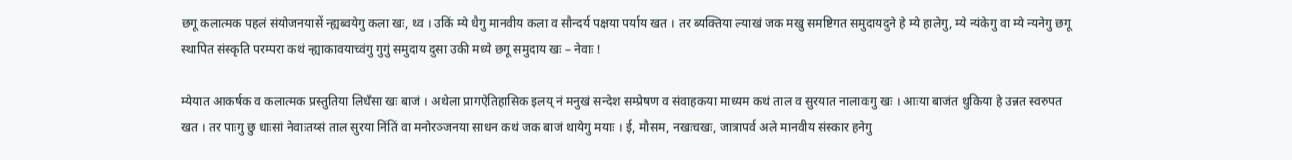छगू कलात्मक पहलं संयोजनयासें न्ह्यब्वयेगु कला खः, थ्व । उकिं म्ये धैगु मानवीय कला व सौन्दर्य पक्षया पर्याय खत । तर ब्यक्तिया ल्याखं जक मखु समष्टिगत समुदायदुने हे म्ये हालेगु, म्ये न्यंकेगु वा म्ये न्यनेगु छगू स्थापित संस्कृति परम्परा कथं न्ह्याकावयाच्वंगु गुगुं समुदाय दुसा उकी मध्ये छगू समुदाय खः – नेवाः !

म्येयात आकर्षक व कलात्मक प्रस्तुतिया लिधँसा खः बाजं । अथेला प्रागऐतिहासिक इलय् नं मनुखं सन्देश सम्प्रेषण व संवाहकया माध्यम कथं ताल व सुरयात नालावःगु खः । आःया बाजंत थुकिया हे उन्नत स्वरुपत खत । तर पाःगु छु धाःसां नेवाःतय्सं ताल सुरया निंतिं वा मनोरञ्जनया साधन कथं जक बाजं थायेगु मयाः । ई, मौसम, नखःचखः, जात्रापर्व अले मानवीय संस्कार हनेगु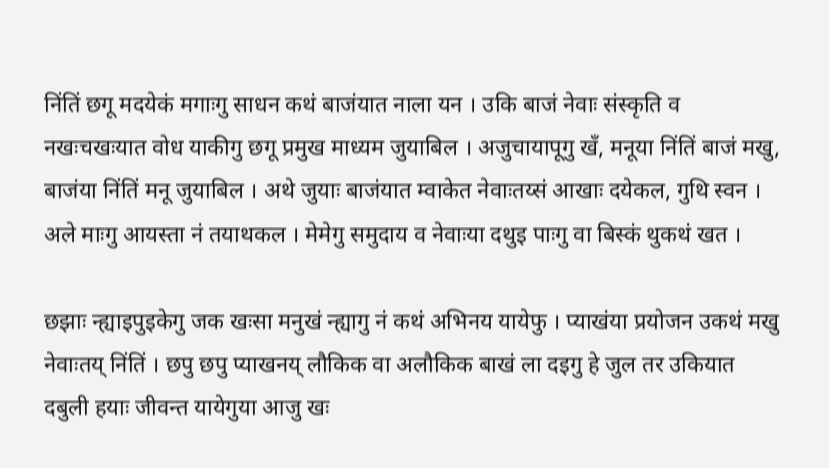निंतिं छगू मदयेकं मगाःगु साधन कथं बाजंयात नाला यन । उकि बाजं नेवाः संस्कृति व नखःचखःयात वोध याकीगु छगू प्रमुख माध्यम जुयाबिल । अजुचायापूगु खँ, मनूया निंतिं बाजं मखु, बाजंया निंतिं मनू जुयाबिल । अथे जुयाः बाजंयात म्वाकेत नेवाःतय्सं आखाः दयेकल, गुथि स्वन । अले माःगु आयस्ता नं तयाथकल । मेमेगु समुदाय व नेवाःया दथुइ पाःगु वा बिस्कं थुकथं खत ।

छझाः न्ह्याइपुइकेगु जक खःसा मनुखं न्ह्यागु नं कथं अभिनय यायेफु । प्याखंया प्रयोजन उकथं मखु नेवाःतय् निंतिं । छपु छपु प्याखनय् लौकिक वा अलौकिक बाखं ला दइगु हे जुल तर उकियात दबुली हयाः जीवन्त यायेगुया आजु खः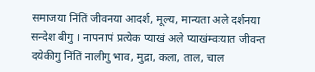समाजया निंतिं जीवनया आदर्श, मूल्य, मान्यता अले दर्शनया सन्देश बीगु । नापनापं प्रत्येक प्याखं अले प्याखंम्वःयात जीवन्त दयेकीगु निंतिं नालीगु भाव, मुद्रा, कला, ताल, चाल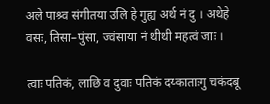अले पाश्र्व संगीतया उलि हे गुह्य अर्थ नं दु । अथेहे वसः, तिसा–पुंसा, ज्वंसाया नं थीथी महत्वं जाः ।

त्वाः पतिकं, लाछि व दुवाः पतिकं दय्काताःगु चकंदबू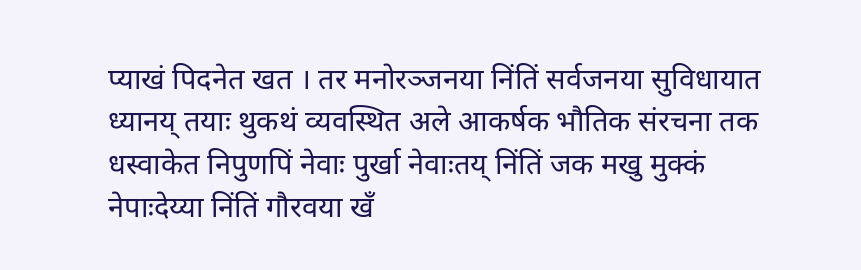प्याखं पिदनेत खत । तर मनोरञ्जनया निंतिं सर्वजनया सुविधायात ध्यानय् तयाः थुकथं व्यवस्थित अले आकर्षक भौतिक संरचना तक धस्वाकेत निपुणपिं नेवाः पुर्खा नेवाःतय् निंतिं जक मखु मुक्कं नेपाःदेय्या निंतिं गौरवया खँ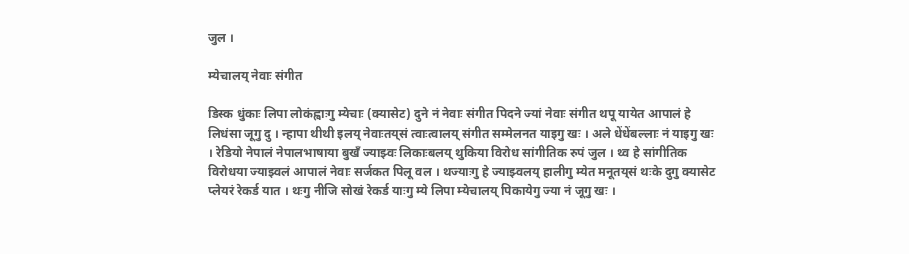जुल ।

म्येचालय्‌ नेवाः संगीत

डिस्क धुंकाः लिपा लोकंह्वाःगु म्येचाः (क्यासेट) दुने नं नेवाः संगीत पिदने ज्यां नेवाः संगीत थपू यायेत आपालं हे लिधंसा जूगु दु । न्हापा थीथी इलय्‌ नेवाःतय्‌सं त्वाःत्वालय्‌ संगीत सम्मेलनत याइगु खः । अले धेंधेंबल्लाः नं याइगु खः । रेडियो नेपालं नेपालभाषाया बुखँ ज्याझ्वः लिकाःबलय्‌ थुकिया विरोध सांगीतिक रुपं जुल । थ्व हे सांगीतिक विरोधया ज्याझ्वलं आपालं नेवाः सर्जकत पिलू वल । थज्याःगु हे ज्याझ्वलय्‌ हालीगु म्येत मनूतय्‌सं थःके दुगु क्यासेट प्लेयरं रेकर्ड यात । थःगु नीजि सोखं रेकर्ड याःगु म्ये लिपा म्येचालय्‌ पिकायेगु ज्या नं जूगु खः ।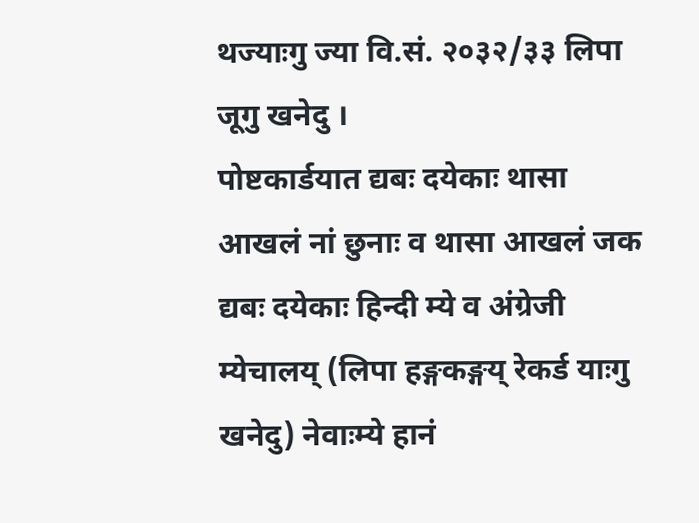थज्याःगु ज्या वि.सं. २०३२/३३ लिपा जूगु खनेदु ।
पोष्टकार्डयात द्यबः दयेकाः थासा आखलं नां छुनाः व थासा आखलं जक द्यबः दयेकाः हिन्दी म्ये व अंग्रेजी म्येचालय्‌ (लिपा हङ्गकङ्गय्‌ रेकर्ड याःगु खनेदु) नेवाःम्ये हानं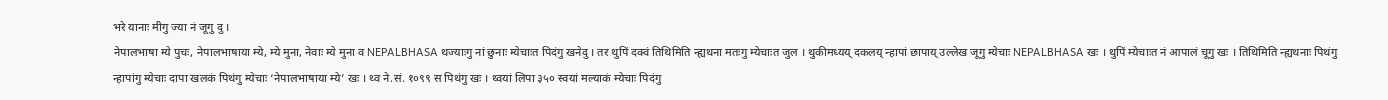भरे यानाः मीगु ज्या नं जूगु दु ।
नेपालभाषा म्ये पुचः, नेपालभाषाया म्ये, म्ये मुना, नेवाः म्ये मुना व NEPALBHASA थज्याःगु नां छुनाः म्येचाःत पिदंगु खनेदु । तर थुपिं दक्वं तिथिमिति न्ह्यथना मतःगु म्येचाःत जुल । थुकीमध्यय्‌ दकलय्‌ न्हापां छापाय्‌ उल्लेख जूगु म्येचाः NEPALBHASA खः । थुपिं म्येचाःत नं आपालं चूगु खः । तिथिमिति न्ह्यथनाः पिथंगु न्हापांगु म्येचाः दापा खलकं पिथंगु म्येचाः ‘नेपालभाषाया म्ये’ खः । थ्व ने.सं. १०९९ स पिथंगु खः । थ्वयां लिपा ३५० स्वयां मल्याकं म्येचाः पिदंगु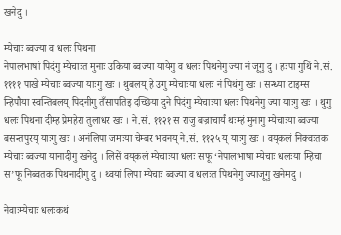खनेदु ।

म्येचाः ब्वज्या व धलः पिथना
नेपालभाषां पिदंगु म्येचाःत मुनाः उकिया ब्वज्या यायेगु व धलः पिथनेगु ज्या नं जूगु दु । हःपा गुथिं ने.सं. ११११ पाखे म्येचाः ब्वज्या याःगु खः । थुबलय्‌ हे उगु म्येचाःया धलः नं पिथंगु खः । सन्ध्या टाइम्स न्हिपौया स्वन्तिबलय्‌ पिदनीगु तँसापतिइ दच्छिया दुने पिदंगु म्येचाःया धलः पिथनेगु ज्या याःगु खः । थुगु धलः पिथना दीम्ह प्रेमहेरा तुलाधर खः । ने.सं. ११२१ स राजु बज्राचार्यं थःम्हं मुनागु म्येचाःया ब्वज्या बसन्तपुरय्‌ याःगु खः । अनंलिपा जमःया चेम्बर भवनय्‌ ने.सं. ११२५ य्‌ याःगु खः । वय्‌कलं निक्वःतक म्येचाः ब्वज्या यानादीगु खनेदु । लिसें वय्‌कलं म्येचाःया धलः सफू ‘नेपालभाषा म्येचाः धलःया म्हिचा स’फू निब्वतक पिथनादीगु दु । थ्वयां लिपा म्येचाः ब्वज्या व धलःत पिथनेगु ज्याजूगु खनेमदु ।

नेवाःम्येचाः धलःकथं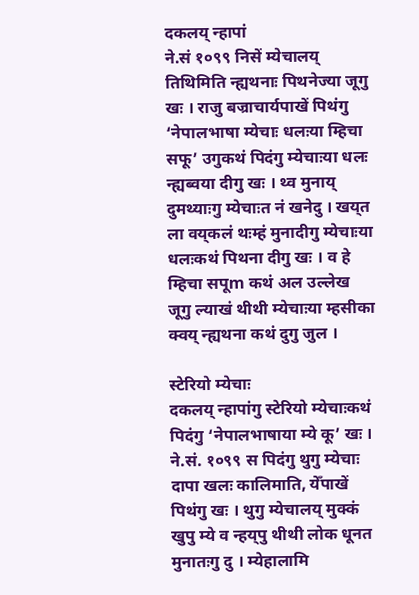दकलय्‌ न्हापां
ने.सं १०९९ निसें म्येचालय्‌ तिथिमिति न्ह्यथनाः पिथनेज्या जूगु खः । राजु बज्राचार्यपाखें पिथंगु ‘नेपालभाषा म्येचाः धलःया म्हिचा सफू’ उगुकथं पिदंगु म्येचाःया धलः न्ह्यब्वया दीगु खः । थ्व मुनाय्‌ दुमथ्याःगु म्येचाःत नं खनेदु । खय्‌त ला वय्‌कलं थःम्हं मुनादीगु म्येचाःया धलःकथं पिथना दीगु खः । व हे म्हिचा सपूm कथं अल उल्लेख जूगु ल्याखं थीथी म्येचाःया म्हसीका क्वय्‌ न्ह्यथना कथं दुगु जुल ।

स्टेरियो म्येचाः
दकलय्‌ न्हापांगु स्टेरियो म्येचाःकथं पिदंगु ‘नेपालभाषाया म्ये कू’ खः । ने.सं. १०९९ स पिदंगु थुगु म्येचाः दापा खलः कालिमाति, येँपाखें पिथंगु खः । थुगु म्येचालय्‌ मुक्कं खुपु म्ये व न्हय्‌पु थीथी लोक धूनत मुनातःगु दु । म्येहालामि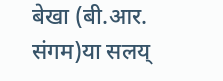बेखा (बी.आर. संगम)या सलय्‌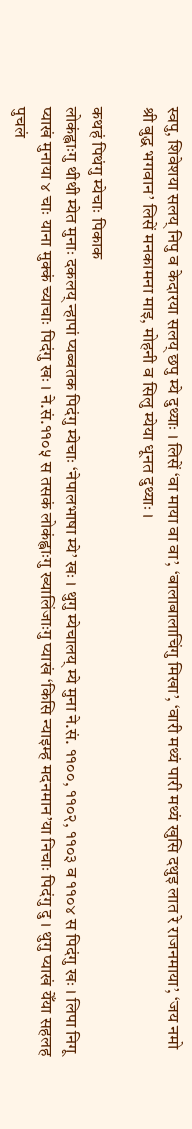स्वपु, शिवेशया सलय्‌ निपु व केदारया सलय्‌ छपु म्ये दुथ्याः । लिसें ‘वा माया वा वा’, ‘बालाबालाचिंगु मिखा’, ‘वारी मथ्यं पारी मथ्यं खुसि दथुइ लात रे राजनमाया’, ‘जय नमो श्री बुद्ध भगवान’ लिसें मनकामना माइ, मोहनी व सिलु म्येया धूनत दुथ्याः ।

कथहं पिथंगु म्येचाः पिकाक
लोकंह्वाःगु थीथी म्येत मुनाः दकलय्‌ न्हापां प्यब्वतक पिदंगु म्येचाः ‘नेपालभाषा म्ये’ खः । थुगु म्येचालय्‌ म्ये मुना ने.सं. ११००, ११०२, ११०३ व ११०४ स पिदंगु खः । लिपा निगू प्याखं मुनाया ४ चाः याना मुक्कं च्याचाः पिदंगु खः । ने.सं.११०५ स तसकं लोकंह्वाःगु ख्यालिंजाःगु प्याखं ‘किसि न्याइम्ह मदनमान’या निचाः पिदंगु दु । थुगु प्याखं येँया सहलह पुचलं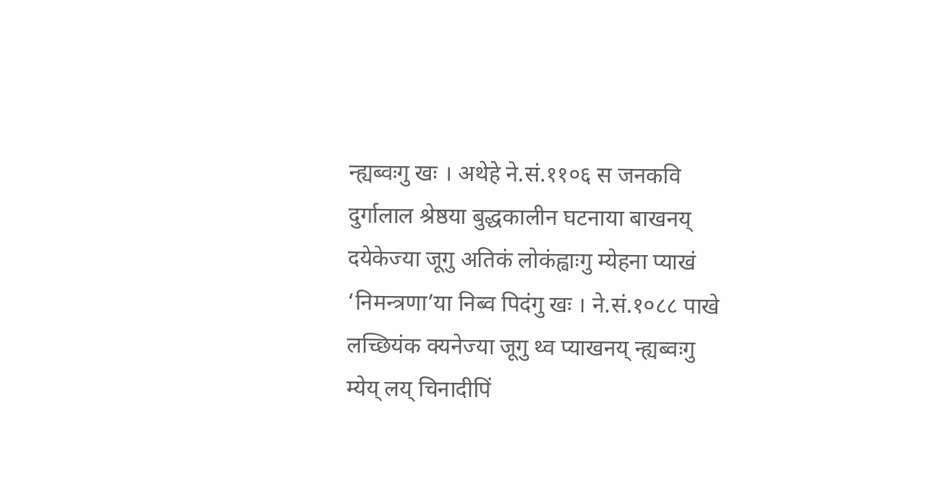न्ह्यब्वःगु खः । अथेहे ने.सं.११०६ स जनकवि दुर्गालाल श्रेष्ठया बुद्धकालीन घटनाया बाखनय्‌ दयेकेज्या जूगु अतिकं लोकंह्वाःगु म्येहना प्याखं ‘निमन्त्रणा’या निब्व पिदंगु खः । ने.सं.१०८८ पाखे लच्छियंक क्यनेज्या जूगु थ्व प्याखनय्‌ न्ह्यब्वःगु म्येय्‌ लय्‌ चिनादीपिं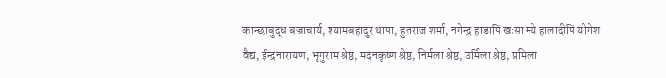कान्छाबुद्ध बज्राचार्य, श्यामबहादुर थापा, हुतराज शर्मा, नगेन्द्र हाडापिं खःसा म्ये हालादीपिं योगेश वैद्य, ईन्द्रनारायण, भृगुराम श्रेष्ठ, मदनकृष्ण श्रेष्ठ, निर्मला श्रेष्ठ, उर्मिला श्रेष्ठ, प्रमिला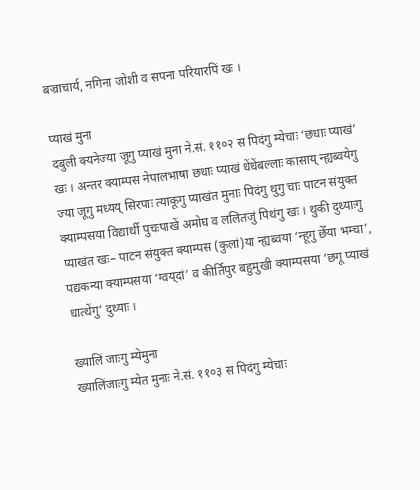बज्राचार्य, नगिना जोशी व सपना परियारपिं खः ।

प्याखं मुना
दबुली क्यनेज्या जूगु प्याखं मुना ने.सं. ११०२ स पिदंगु म्येचाः ‘छधाः प्याखं’ खः । अन्तर क्याम्पस नेपालभाषा छधाः प्याखं धेंधेंबल्लाः कासाय्‌ न्ह्यब्वयेगु ज्या जूगु मध्यय्‌ सिरपाः त्याकूगु प्याखंत मुनाः पिदंगु थुगु चाः पाटन संयुक्त क्याम्पसया विद्यार्थी पुचःपाखें अमोघ व ललितजुं पिथंगु खः । थुकी दुथ्याःगु प्याखंत खः– पाटन संयुक्त क्याम्पस (कुलां)या न्ह्यब्वया ‘न्हूगु छेँया भम्चा’, पद्यकन्या क्याम्पसया ‘ग्वय्‌दां’ व कीर्तिपुर बहुमुखी क्याम्पसया ‘छगू प्याखं धात्थेंगु’ दुथ्याः ।

ख्यालिं जाःगु म्येमुना
ख्यालिंजाःगु म्येत मुनाः ने.सं. ११०३ स पिदंगु म्येचाः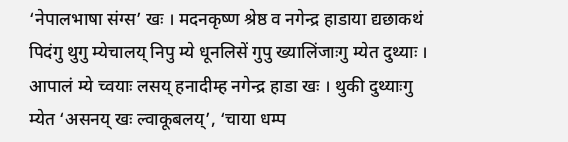‘नेपालभाषा संग्स’ खः । मदनकृष्ण श्रेष्ठ व नगेन्द्र हाडाया द्यछाकथं पिदंगु थुगु म्येचालय्‌ निपु म्ये धूनलिसें गुपु ख्यालिंजाःगु म्येत दुथ्याः । आपालं म्ये च्वयाः लसय्‌ हनादीम्ह नगेन्द्र हाडा खः । थुकी दुथ्याःगु म्येत ‘असनय्‌ खः ल्वाकूबलय्‌’, ‘चाया धम्प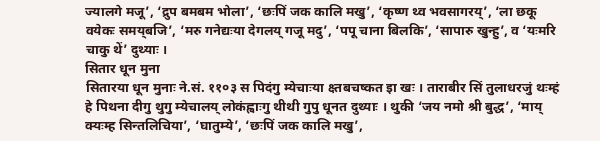ज्यालगे मजू’, ‘द्रुप बमबम भोला’, ‘छःपिं जक कालि मखु’, ‘कृष्ण थ्व भवसागरय्‌’, ‘ला छकू वयेकः समय्‌बजि’, ‘मरु गनेद्यःया देगलय्‌ गजू मदु’, ‘पपू चाना बिलकि’, ‘सापारु खुन्हु’, व ‘यःमरि चाकु थें’ दुथ्याः ।
सितार धून मुना
सितारया धून मुनाः ने.सं. ११०३ स पिदंगु म्येचाःया क्ष्तबचष्कत इा खः । ताराबीर सिं तुलाधरजुं थःम्हं हे पिथना दीगु थुगु म्येचालय्‌ लोकंह्वाःगु थीथी गुपु धूनत दुथ्याः । थुकी ‘जय नमो श्री बुद्ध’, ‘माय्‌ क्यःम्ह सिन्तलिचिया’, ‘घातुम्ये’, ‘छःपिं जक कालि मखु’,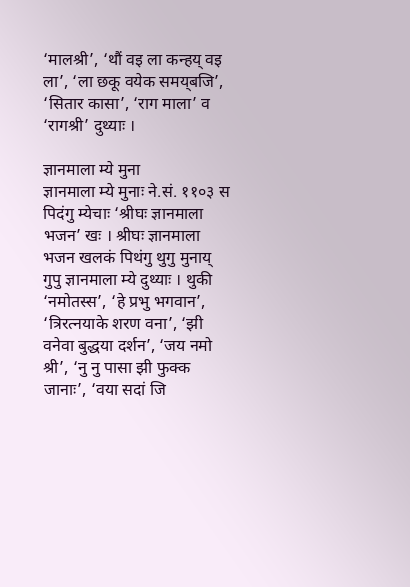‘मालश्री’, ‘थौं वइ ला कन्हय्‌ वइ ला’, ‘ला छकू वयेक समय्‌बजि’, ‘सितार कासा’, ‘राग माला’ व ‘रागश्री’ दुथ्याः ।

ज्ञानमाला म्ये मुना
ज्ञानमाला म्ये मुनाः ने.सं. ११०३ स पिदंगु म्येचाः ‘श्रीघः ज्ञानमाला भजन’ खः । श्रीघः ज्ञानमाला भजन खलकं पिथंगु थुगु मुनाय्‌ गुपु ज्ञानमाला म्ये दुथ्याः । थुकी ‘नमोतस्स’, ‘हे प्रभु भगवान’, ‘त्रिरत्नयाके शरण वना’, ‘झी वनेवा बुद्धया दर्शन’, ‘जय नमो श्री’, ‘नु नु पासा झी फुक्क जानाः’, ‘वया सदां जि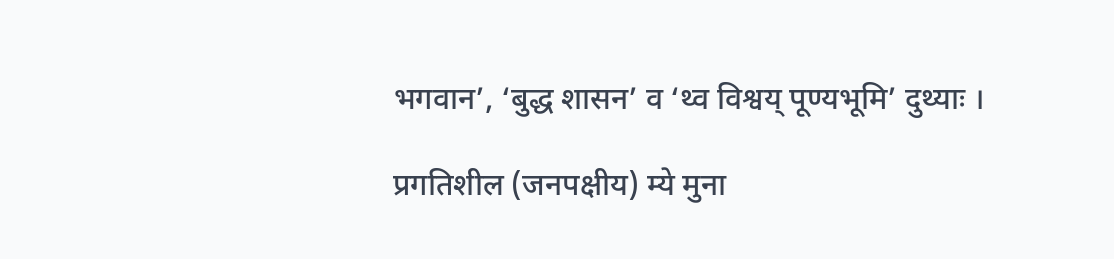भगवान’, ‘बुद्ध शासन’ व ‘थ्व विश्वय्‌ पूण्यभूमि’ दुथ्याः ।

प्रगतिशील (जनपक्षीय) म्ये मुना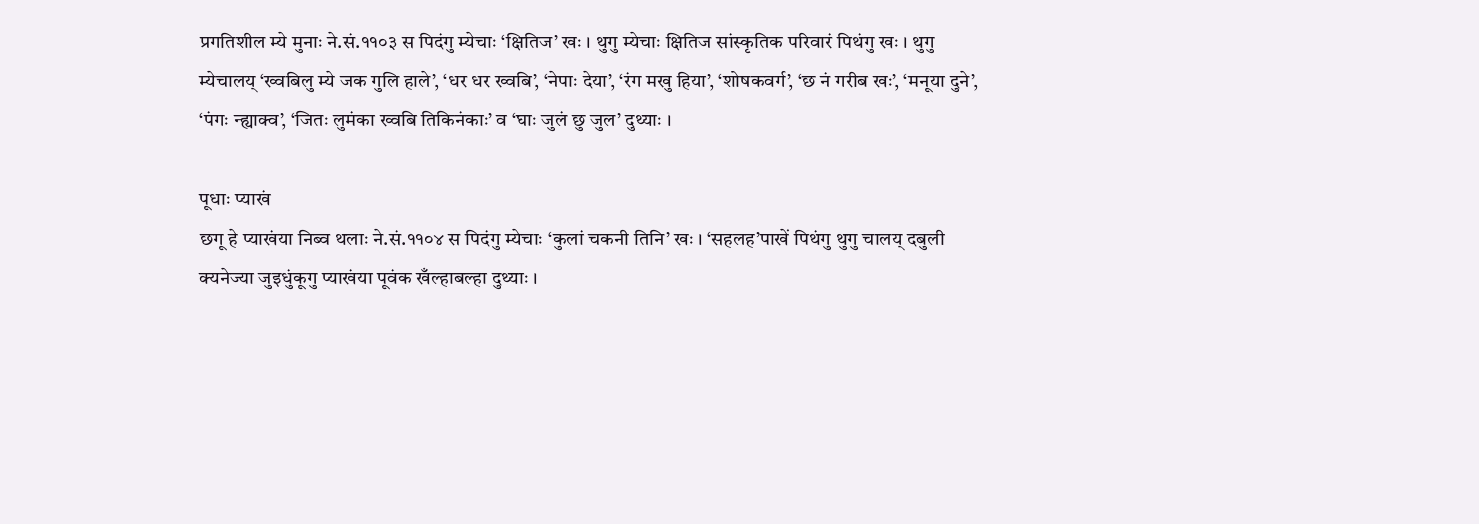प्रगतिशील म्ये मुनाः ने.सं.११०३ स पिदंगु म्येचाः ‘क्षितिज’ खः । थुगु म्येचाः क्षितिज सांस्कृतिक परिवारं पिथंगु खः । थुगु म्येचालय्‌ ‘ख्वबिलु म्ये जक गुलि हाले’, ‘धर धर ख्वबि’, ‘नेपाः देया’, ‘रंग मखु हिया’, ‘शोषकवर्ग’, ‘छ नं गरीब खः’, ‘मनूया दुने’, ‘पंगः न्ह्याक्व’, ‘जितः लुमंका ख्वबि तिकिनंकाः’ व ‘घाः जुलं छु जुल’ दुथ्याः ।

पूधाः प्याखं
छगू हे प्याखंया निब्व थलाः ने.सं.११०४ स पिदंगु म्येचाः ‘कुलां चकनी तिनि’ खः । ‘सहलह’पाखें पिथंगु थुगु चालय्‌ दबुली क्यनेज्या जुइधुंकूगु प्याखंया पूवंक खँल्हाबल्हा दुथ्याः ।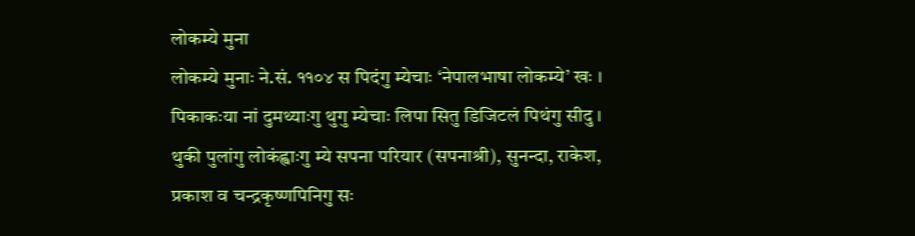लोकम्ये मुना
लोकम्ये मुनाः ने.सं. ११०४ स पिदंगु म्येचाः ‘नेपालभाषा लोकम्ये’ खः । पिकाकःया नां दुमथ्याःगु थुगु म्येचाः लिपा सितु डिजिटलं पिथंगु सीदु । थुकी पुलांगु लोकंह्वाःगु म्ये सपना परियार (सपनाश्री), सुनन्दा, राकेश, प्रकाश व चन्द्रकृष्णपिनिगु सः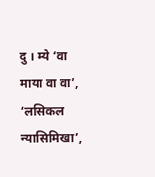दु । म्ये ‘वा माया वा वा’, ‘लसिकल न्यासिमिखा’,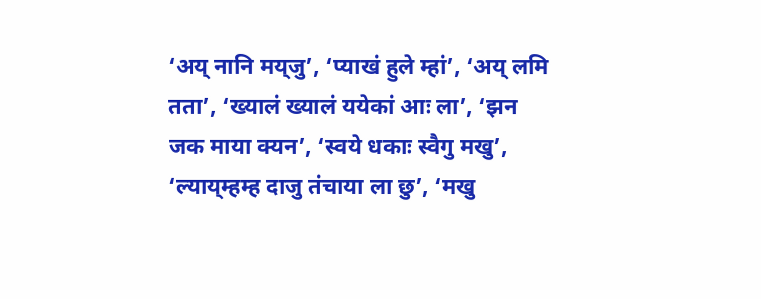‘अय्‌ नानि मय्‌जु’, ‘प्याखं हुले म्हां’, ‘अय्‌ लमि तता’, ‘ख्यालं ख्यालं ययेकां आः ला’, ‘झन जक माया क्यन’, ‘स्वये धकाः स्वैगु मखु’, ‘ल्याय्‌म्हम्ह दाजु तंचाया ला छु’, ‘मखु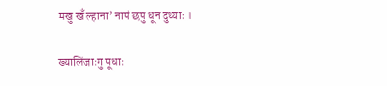मखु खँ ल्हाना’ नापं छपु धून दुथ्याः ।

ख्यालिंजाःगु पूधाः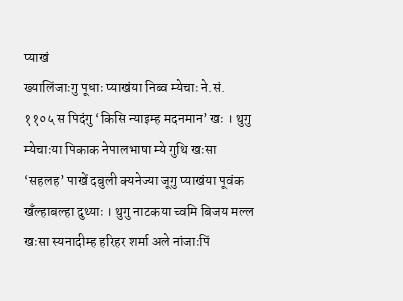प्याखं
ख्यालिंजाःगु पूधाः प्याखंया निब्व म्येचाः ने.सं. ११०५ स पिदंगु ‘किसि न्याइम्ह मदनमान’ खः । थुगु म्येचाःया पिकाक नेपालभाषा म्ये गुथि खःसा ‘सहलह’ पाखें दबुली क्यनेज्या जूगु प्याखंया पूवंक खँल्हाबल्हा दुथ्याः । थुगु नाटकया च्वमि बिजय मल्ल खःसा स्यनादीम्ह हरिहर शर्मा अले नांजाःपिं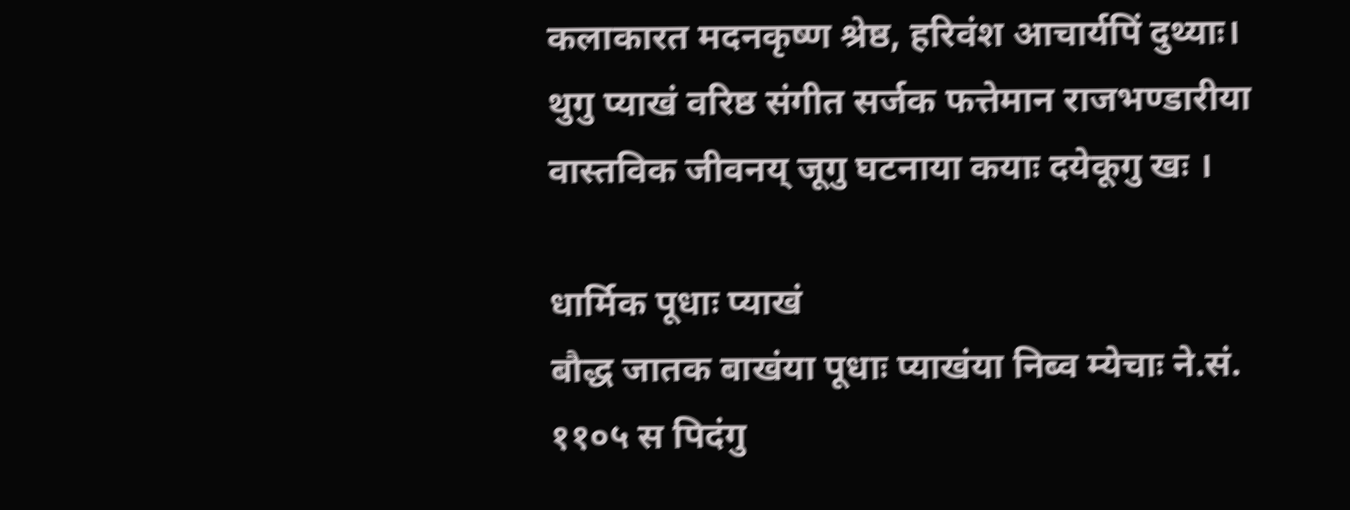कलाकारत मदनकृष्ण श्रेष्ठ, हरिवंश आचार्यपिं दुथ्याः। थुगु प्याखं वरिष्ठ संगीत सर्जक फत्तेमान राजभण्डारीया वास्तविक जीवनय्‌ जूगु घटनाया कयाः दयेकूगु खः ।

धार्मिक पूधाः प्याखं
बौद्ध जातक बाखंया पूधाः प्याखंया निब्व म्येचाः ने.सं. ११०५ स पिदंगु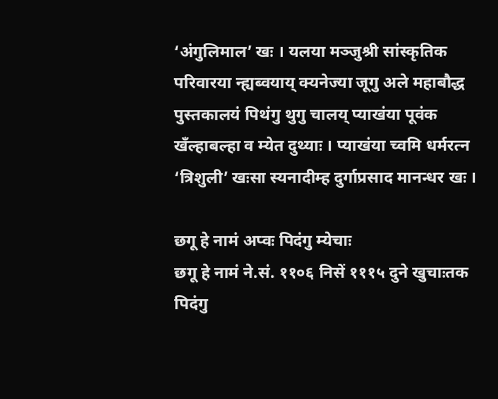‘अंगुलिमाल’ खः । यलया मञ्जुश्री सांस्कृतिक परिवारया न्ह्यब्वयाय्‌ क्यनेज्या जूगु अले महाबौद्ध पुस्तकालयं पिथंगु थुगु चालय्‌ प्याखंया पूवंक खँल्हाबल्हा व म्येत दुथ्याः । प्याखंया च्वमि धर्मरत्न ‘त्रिशुली’ खःसा स्यनादीम्ह दुर्गाप्रसाद मानन्धर खः ।

छगू हे नामं अप्वः पिदंगु म्येचाः
छगू हे नामं ने.सं. ११०६ निसें १११५ दुने खुचाःतक पिदंगु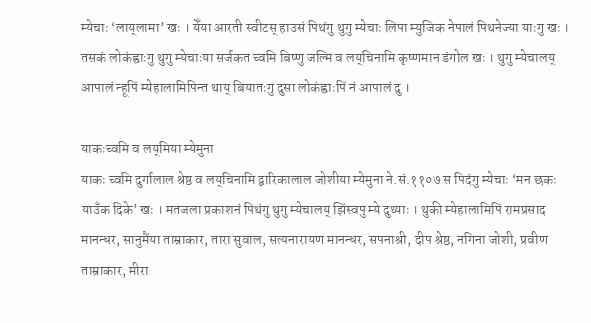म्येचाः ‘लाय्‌लामा’ खः । येँया आरती स्वीटस् हाउसं पिथंगु थुगु म्येचाः लिपा म्युजिक नेपालं पिथनेज्या याःगु खः । तसकं लोकंह्वाःगु थुगु म्येचाःया सर्जकत च्वमि बिष्णु जल्मि व लय्‌चिनामि कृष्णमान डंगोल खः । थुगु म्येचालय्‌ आपालं न्हूपिं म्येहालामिपिन्त थाय्‌ बियातःगु दुसा लोकंह्वाःपिं नं आपालं दु ।

याकःच्वमि व लय्‌मिया म्येमुना
याकः च्वमि दुर्गालाल श्रेष्ठ व लय्‌चिनामि द्वारिकालाल जोशीया म्येमुना ने.सं.११०७ स पिदंगु म्येचाः ‘मन छकः याउँक दिके’ खः । मतजला प्रकाशनं पिथंगु थुगु म्येचालय्‌ झिंस्वपु म्ये दुथ्याः । थुकी म्येहालामिपिं रामप्रसाद मानन्धर, सानुमैंया ताम्राकार, तारा सुवाल, सत्यनारायण मानन्धर, सपनाश्री, दीप श्रेष्ठ, नगिना जोशी, प्रवीण ताम्राकार, मीरा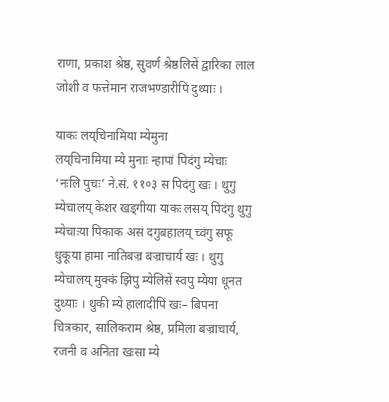राणा, प्रकाश श्रेष्ठ, सुवर्ण श्रेष्ठलिसें द्वारिका लाल जोशी व फत्तेमान राजभण्डारीपिं दुथ्याः ।

याकः लय्‌चिनामिया म्येमुना
लय्‌चिनामिया म्ये मुनाः न्हापां पिदंगु म्येचाः ‘नःलि पुचः’ ने.सं. ११०३ स पिदंगु खः । थुगु म्येचालय्‌ केशर खड्गीया याकः लसय्‌ पिदंगु थुगु म्येचाःया पिकाक असं दगुबहालय्‌ च्वंगु सफू धुकूया हामा नातिबज्र बज्राचार्य खः । थुगु म्येचालय्‌ मुक्कं झिपु म्येलिसें स्वपु म्येया धूनत दुथ्याः । थुकी म्ये हालादीपिं खः– बिपना चित्रकार, सालिकराम श्रेष्ठ, प्रमिला बज्राचार्य, रजनी व अनिता खःसा म्ये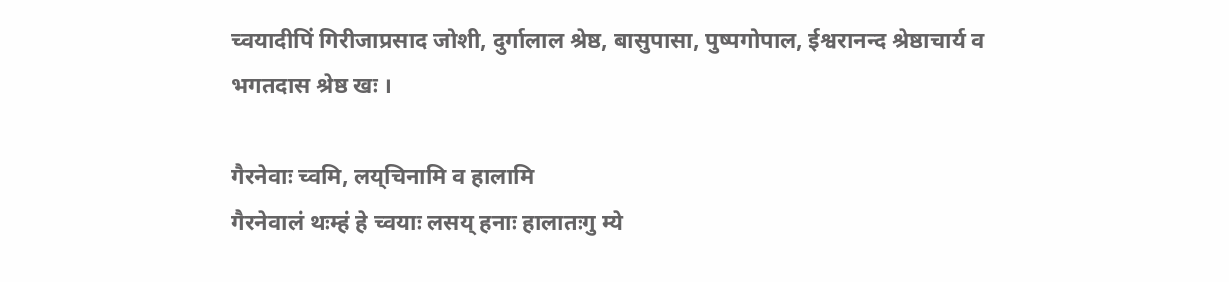च्वयादीपिं गिरीजाप्रसाद जोशी, दुर्गालाल श्रेष्ठ, बासुपासा, पुष्पगोपाल, ईश्वरानन्द श्रेष्ठाचार्य व भगतदास श्रेष्ठ खः ।

गैरनेवाः च्वमि, लय्‌चिनामि व हालामि
गैरनेवालं थःम्हं हे च्वयाः लसय्‌ हनाः हालातःगु म्ये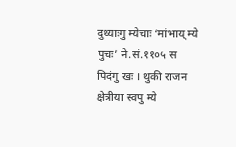दुथ्याःगु म्येचाः ‘मांभाय्‌ म्ये पुचः’ ने.सं.११०५ स पिदंगु खः । थुकी राजन क्षेत्रीया स्वपु म्ये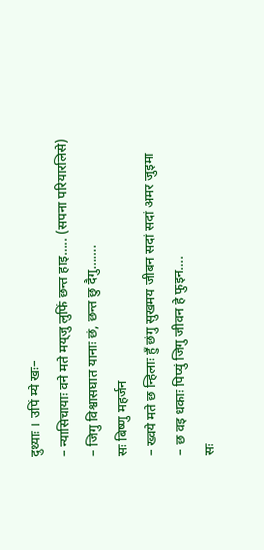दुथ्याः । उपिं म्ये खः–
– न्यासिचायाः वने मते मय्‌जु लुफिं छन्त हाइ….. (सपना परियारलिसे)
– जिगु विश्वासघात यानाः छं, छन्त छु दैगु…….
सः बिष्णु महर्जन
– ख्वये मते छ न्हिलाः हुँ छंगु सुखमय जीबन सदां सदां अमर जुइमा
– छ वइ धकाः पिप्युं जिगु जीवन हे फुइन….
सः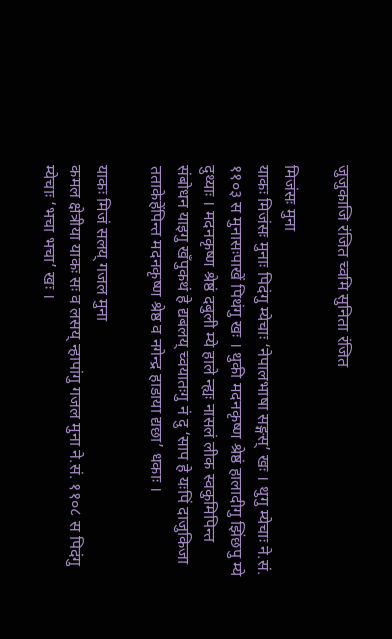जुजुकाजि रंजित च्वमि सुनिता रंजित

मिजंसः मुना
याकः मिजंसः मुनाः पिदंगु म्येचाः ‘नेपालभाषा सङ्गस्’ खः । थुगु म्येचाः ने.सं. ११०३ स मुनासःपाखें पिथंगु खः । थुकी मदनकृष्ण श्रेष्ठं हालादीगु झिंछपु म्ये दुथ्याः । मदनकृष्ण श्रेष्ठं दबुली म्ये हाले न्ह्यः नासलं लीक स्वकुमिपिन्त संबोधन याइगु खँपुकथं हे द्यबलय्‌ च्वयातःगु नं दु ‘साप हे यःपिं दाजुकिजा तताकेहेंपिन्त मदनकृष्ण श्रेष्ठ व नगेन्द्र हाडाया द्यछा’ धकाः ।

याकः मिजं सलय्‌ गजल मुना
कमल क्षेत्रीया याकः सः व लसय्‌ न्हापांगु गजल मुना ने.सं. ११०८ स पिदंगु म्येचाः ‘भचा भचा’ खः ।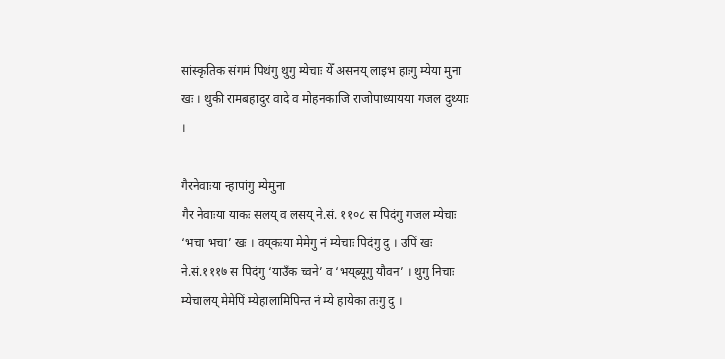सांस्कृतिक संगमं पिथंगु थुगु म्येचाः येँ असनय्‌ लाइभ हाःगु म्येया मुना खः । थुकी रामबहादुर वादे व मोहनकाजि राजोपाध्यायया गजल दुथ्याः ।

गैरनेवाःया न्हापांगु म्येमुना
गैर नेवाःया याकः सलय्‌ व लसय्‌ ने.सं. ११०८ स पिदंगु गजल म्येचाः ‘भचा भचा’ खः । वय्‌कःया मेमेगु नं म्येचाः पिदंगु दु । उपिं खः ने.सं.१११७ स पिदंगु ‘याउँक च्वने’ व ‘भय्‌ब्यूगु यौवन’ । थुगु निचाः म्येचालय्‌ मेमेपिं म्येहालामिपिन्त नं म्ये हायेका तःगु दु ।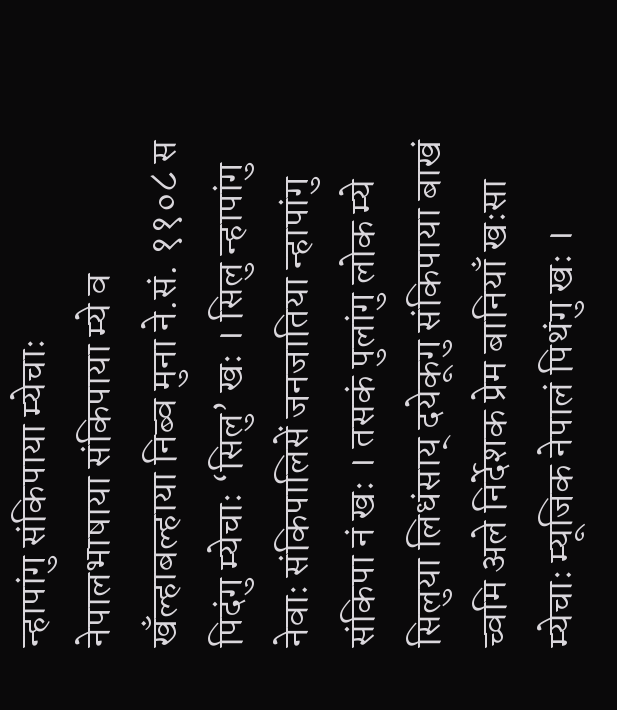न्हापांगु संकिपाया म्येचाः
नेपालभाषाया संकिपाया म्ये व खँल्हाबल्हाया निब्व मुना ने.सं. ११०८ स पिदंगु म्येचाः ‘सिलु’ खः । सिलु न्हापांगु नेवाः संकिपालिसें जनजातिया न्हापांगु संकिपा नं खः । तसकं पुलांगु लोक म्ये सिलुया लिधंसाय्‌ दयेकूगु संकिपाया बाखं च्वमि अले निर्देशक प्रेम बानियाँ खःसा म्येचाः म्यूजिक नेपालं पिथंगु खः ।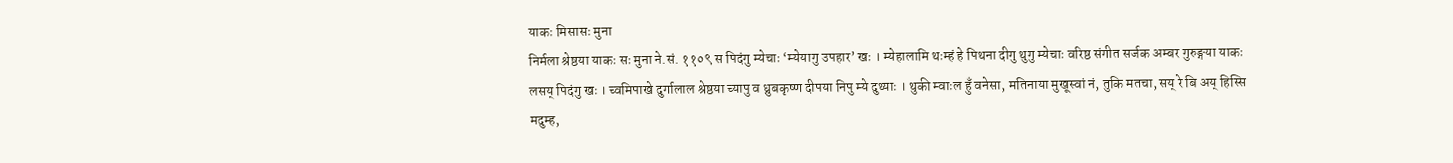याकः मिसासः मुना
निर्मला श्रेष्ठया याकः सः मुना ने.सं. ११०९ स पिदंगु म्येचाः ‘म्येयागु उपहार’ खः । म्येहालामि थःम्हं हे पिथना दीगु थुगु म्येचाः वरिष्ठ संगीत सर्जक अम्बर गुरुङ्गया याकः लसय्‌ पिदंगु खः । च्वमिपाखे दुर्गालाल श्रेष्ठया च्यापु व ध्रुबकृष्ण दीपया निपु म्ये दुथ्याः । थुकी म्वाःल हुँ वनेसा, मतिनाया मुखूस्वां नं, तुकि मतचा, सय्‌ रे बि अय्‌ हिस्सि मदुम्ह,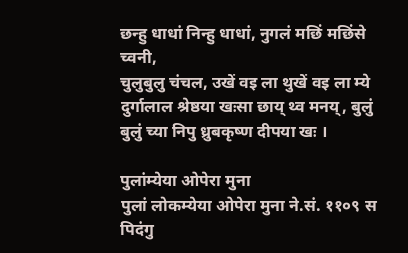छन्हु धाधां निन्हु धाधां, नुगलं मछिं मछिंसे च्वनी,
चुलुबुलु चंचल, उखें वइ ला थुखें वइ ला म्ये दुर्गालाल श्रेष्ठया खःसा छाय्‌ थ्व मनय्‌, बुलुं बुलुं च्या निपु ध्रुबकृष्ण दीपया खः ।

पुलांम्येया ओपेरा मुना
पुलां लोकम्येया ओपेरा मुना ने.सं. ११०९ स पिदंगु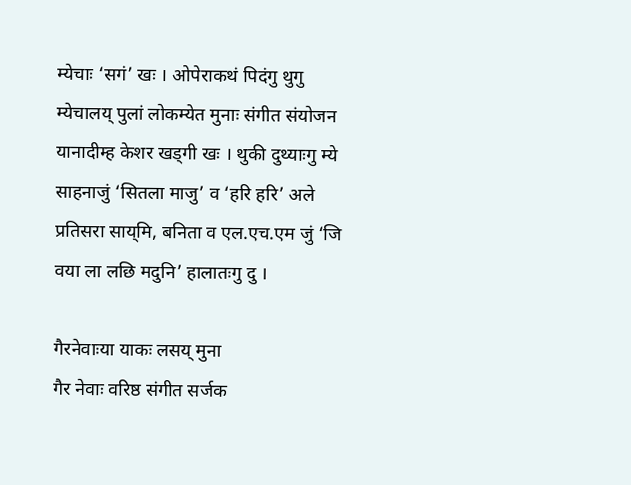म्येचाः ‘सगं’ खः । ओपेराकथं पिदंगु थुगु म्येचालय्‌ पुलां लोकम्येत मुनाः संगीत संयोजन यानादीम्ह केशर खड्गी खः । थुकी दुथ्याःगु म्ये साहनाजुं ‘सितला माजु’ व ‘हरि हरि’ अले प्रतिसरा साय्‌मि, बनिता व एल.एच.एम जुं ‘जि वया ला लछि मदुनि’ हालातःगु दु ।

गैरनेवाःया याकः लसय्‌ मुना
गैर नेवाः वरिष्ठ संगीत सर्जक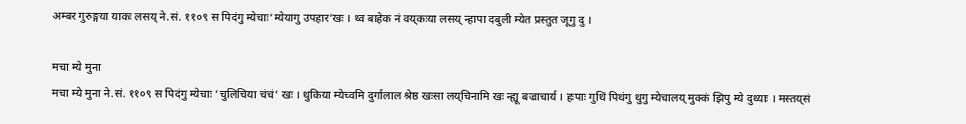अम्बर गुरुङ्गया याकः लसय्‌ ने.सं. ११०९ स पिदंगु म्येचाः‘म्येयागु उपहार’खः । थ्व बाहेक नं वय्‌कःया लसय्‌ न्हापा दबुली म्येत प्रस्तुत जूगु दु ।

मचा म्ये मुना
मचा म्ये मुना ने.सं. ११०९ स पिदंगु म्येचाः ‘चुलिचिया चंचं’ खः । थुकिया म्येच्वमि दुर्गालाल श्रेष्ठ खःसा लय्‌चिनामि खः न्ह्यू बज्राचार्य । हःपाः गुथिं पिथंगु थुगु म्येचालय्‌ मुक्कं झिपु म्ये दुथ्याः । मस्तय्‌सं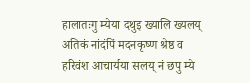हालातःगु म्येया दथुइ ख्यालि ख्यलय्‌ अतिकं नांदंपिं मदनकृष्ण श्रेष्ठ व हरिवंश आचार्यया सलय्‌ नं छपु म्ये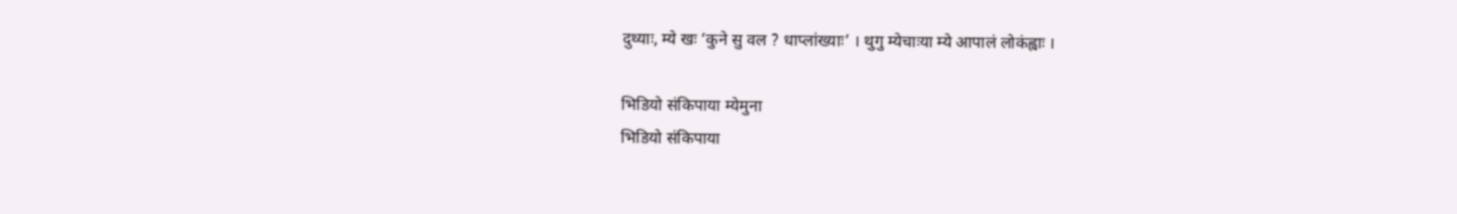दुथ्याः, म्ये खः ‘कुने सु वल ? धाप्लांख्याः’ । थुगु म्येचाःया म्ये आपालं लोकंह्वाः ।

भिडियो संकिपाया म्येमुना
भिडियो संकिपाया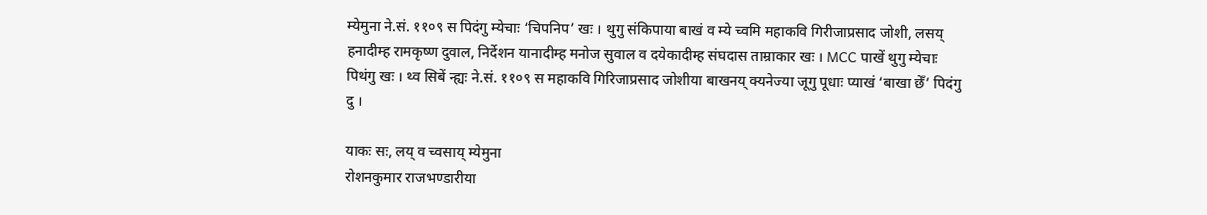म्येमुना ने.सं. ११०९ स पिदंगु म्येचाः ‘चिपनिप’ खः । थुगु संकिपाया बाखं व म्ये च्वमि महाकवि गिरीजाप्रसाद जोशी, लसय्‌ हनादीम्ह रामकृष्ण दुवाल, निर्देशन यानादीम्ह मनोज सुवाल व दयेकादीम्ह संघदास ताम्राकार खः । MCC पाखें थुगु म्येचाः पिथंगु खः । थ्व सिबें न्ह्यः ने.सं. ११०९ स महाकवि गिरिजाप्रसाद जोशीया बाखनय्‌ क्यनेज्या जूगु पूधाः प्याखं ‘बाखा छेँ’ पिदंगु दु ।

याकः सः, लय्‌ व च्वसाय्‌ म्येमुना
रोशनकुमार राजभण्डारीया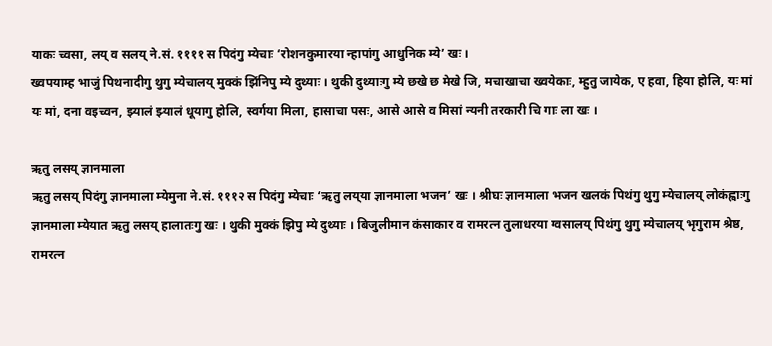याकः च्वसा, लय्‌ व सलय्‌ ने.सं. ११११ स पिदंगु म्येचाः ‘रोशनकुमारया न्हापांगु आधुनिक म्ये’ खः ।
ख्वपयाम्ह भाजुं पिथनादीगु थुगु म्येचालय्‌ मुक्कं झिंनिपु म्ये दुथ्याः । थुकी दुथ्याःगु म्ये छखे छ मेखे जि, मचाखाचा ख्वयेकाः, म्हुतु जायेक, ए हवा, हिया होलि, यः मां यः मां, दना वइच्वन, झ्यालं झ्यालं धूयागु होलि, स्वर्गया मिला, हासाचा पसः, आसे आसे व मिसां न्यनी तरकारी चि गाः ला खः ।

ऋतु लसय्‌ ज्ञानमाला
ऋतु लसय्‌ पिदंगु ज्ञानमाला म्येमुना ने.सं. १११२ स पिदंगु म्येचाः ‘ऋतु लय्‌या ज्ञानमाला भजन’ खः । श्रीघः ज्ञानमाला भजन खलकं पिथंगु थुगु म्येचालय्‌ लोकंह्वाःगु ज्ञानमाला म्येयात ऋतु लसय्‌ हालातःगु खः । थुकी मुक्कं झिपु म्ये दुथ्याः । बिजुलीमान कंसाकार व रामरत्न तुलाधरया ग्वसालय्‌ पिथंगु थुगु म्येचालय्‌ भृगुराम श्रेष्ठ, रामरत्न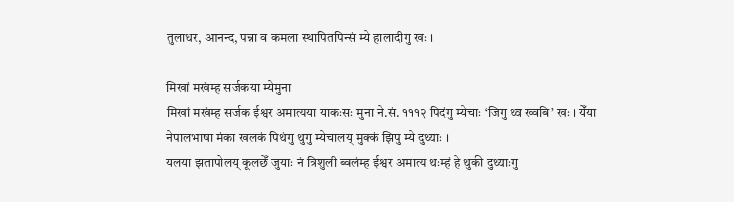तुलाधर, आनन्द, पन्ना व कमला स्थापितपिन्सं म्ये हालादीगु खः ।

मिखां मखंम्ह सर्जकया म्येमुना
मिखां मखंम्ह सर्जक ईश्वर अमात्यया याकःसः मुना ने.सं. १११२ पिदंगु म्येचाः ‘जिगु थ्व ख्वबि’ खः । येँया नेपालभाषा मंका खलकं पिथंगु थुगु म्येचालय्‌ मुक्कं झिपु म्ये दुथ्याः ।
यलया झतापोलय्‌ कूलछेँ जुयाः नं त्रिशुली ब्वलंम्ह ईश्वर अमात्य थःम्हं हे थुकी दुथ्याःगु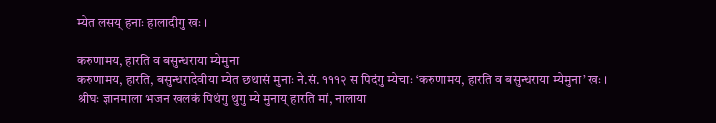म्येत लसय्‌ हनाः हालादीगु खः ।

करुणामय, हारति व बसुन्धराया म्येमुना
करुणामय, हारति, बसुन्धरादेवीया म्येत छथासं मुनाः ने.सं. १११२ स पिदंगु म्येचाः ‘करुणामय, हारति व बसुन्धराया म्येमुना’ खः ।
श्रीघः ज्ञानमाला भजन खलकं पिथंगु थुगु म्ये मुनाय्‌ हारति मां, नालाया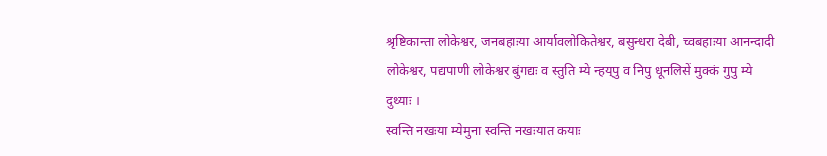श्रृष्टिकान्ता लोकेश्वर, जनबहाःया आर्यावलोकितेश्वर, बसुन्धरा देबी, च्वबहाःया आनन्दादी लोकेश्वर, पद्यपाणी लोकेश्वर बुंगद्यः व स्तुति म्ये न्हय्‌पु व निपु धूनलिसें मुक्कं गुपु म्ये दुथ्याः ।
स्वन्ति नखःया म्येमुना स्वन्ति नखःयात कयाः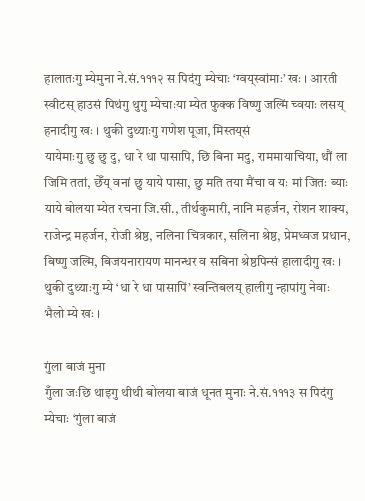हालातःगु म्येमुना ने.सं.१११२ स पिदंगु म्येचाः ‘ग्वय्‌स्वांमाः’ खः । आरती स्वीटस् हाउसं पिथंगु थुगु म्येचाःया म्येत फुक्क विष्णु जल्मिं च्वयाः लसय्‌ हनादीगु खः । थुकी दुथ्याःगु गणेश पूजा, मिस्तय्‌सं
यायेमाःगु छु छु दु, धा रे धा पासापि, छि बिना मदु, राममायाचिया, थौं ला जिमि ततां, छेँय्‌ वनां छु याये पासा, छु मति तया मैंचा व यः मां जितः ब्याः याये बोलया म्येत रचना जि.सी., तीर्थकुमारी, नानि महर्जन, रोशन शाक्य, राजेन्द्र महर्जन, रोजी श्रेष्ठ, नलिना चित्रकार, सलिना श्रेष्ठ, प्रेमध्वज प्रधान, बिष्णु जल्मि, बिजयनारायण मानन्धर व सबिना श्रेष्ठपिन्सं हालादीगु खः । थुकी दुथ्याःगु म्ये ‘धा रे धा पासापिं’ स्वन्तिबलय्‌ हालीगु न्हापांगु नेवाः भैलो म्ये खः ।

गुंला बाजं मुना
गुँला जःछि थाइगु थीथी बोलया बाजं धूनत मुनाः ने.सं.१११३ स पिदंगु म्येचाः ‘गुंला बाजं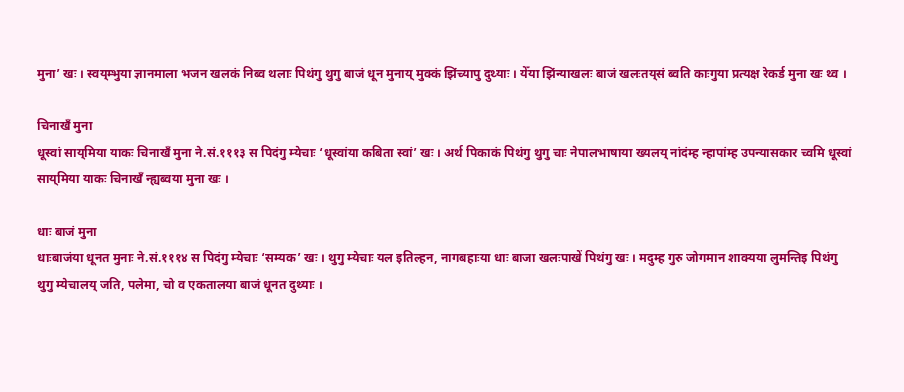मुना’ खः । स्वय्‌म्भुया ज्ञानमाला भजन खलकं निब्व थलाः पिथंगु थुगु बाजं धून मुनाय्‌ मुक्कं झिंच्यापु दुथ्याः । येँया झिंन्याखलः बाजं खलःतय्‌सं ब्वति काःगुया प्रत्यक्ष रेकर्ड मुना खः थ्व ।

चिनाखँ मुना
धूस्वां साय्‌मिया याकः चिनाखँ मुना ने.सं.१११३ स पिदंगु म्येचाः ‘धूस्वांया कबिता स्वां’ खः । अर्थ पिकाकं पिथंगु थुगु चाः नेपालभाषाया ख्यलय्‌ नांदंम्ह न्हापांम्ह उपन्यासकार च्वमि धूस्वां साय्‌मिया याकः चिनाखँ न्ह्यब्वया मुना खः ।

धाः बाजं मुना
धाःबाजंया धूनत मुनाः ने.सं.१११४ स पिदंगु म्येचाः ‘सम्यक’ खः । थुगु म्येचाः यल इतिल्हन, नागबहाःया धाः बाजा खलःपाखें पिथंगु खः । मदुम्ह गुरु जोगमान शाक्यया लुमन्तिइ पिथंगु थुगु म्येचालय्‌ जति, पलेमा, चो व एकतालया बाजं धूनत दुथ्याः ।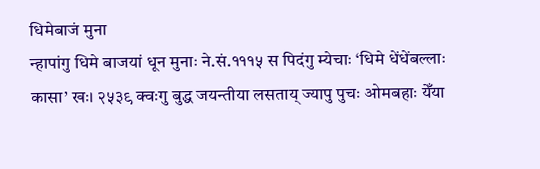धिमेबाजं मुना
न्हापांगु धिमे बाजयां धून मुनाः ने.सं.१११५ स पिदंगु म्येचाः ‘धिमे धेंधेंबल्लाः कासा’ खः। २५३९ क्वःगु बुद्ध जयन्तीया लसताय्‌ ज्यापु पुचः ओमबहाः येँया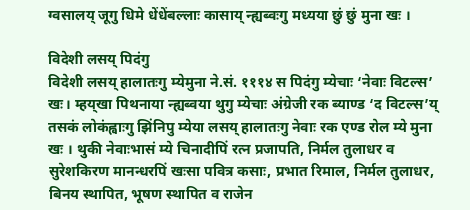ग्वसालय्‌ जूगु धिमे धेंधेंबल्लाः कासाय्‌ न्ह्यब्वःगु मध्यया छुं छुं मुना खः ।

विदेशी लसय्‌ पिदंगु
विदेशी लसय्‌ हालातःगु म्येमुना ने.सं. १११४ स पिदंगु म्येचाः ‘नेवाः विटल्स’ खः। म्हय्‌खा पिथनाया न्ह्यब्वया थुगु म्येचाः अंग्रेजी रक ब्याण्ड ‘द विटल्स’य्‌ तसकं लोकंह्वाःगु झिंनिपु म्येया लसय्‌ हालातःगु नेवाः रक एण्ड रोल म्ये मुना खः । थुकी नेवाःभासं म्ये चिनादीपिं रत्न प्रजापति, निर्मल तुलाधर व सुरेशकिरण मानन्धरपिं खःसा पवित्र कसाः, प्रभात रिमाल, निर्मल तुलाधर, बिनय स्थापित, भूषण स्थापित व राजेन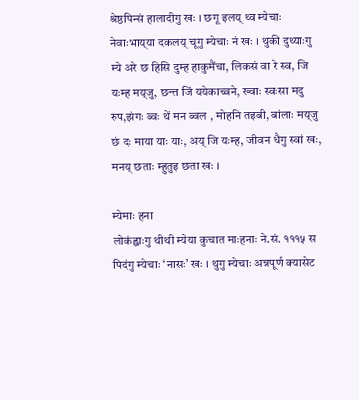श्रेष्ठपिन्सं हालादीगु खः । छगू इलय्‌ थ्व म्येचाः नेवाःभाय्‌या दकलय्‌ चूगु म्येचाः नं खः । थुकी दुथ्याःगु म्ये अरे छ हिसि दुम्ह हाकुमैंचा, लिकसं वा रे स्व, जि यःम्ह मय्‌जु, छन्त जिं ययेकाच्वने, ख्वाः स्वःसा मदु रुप,झंगः ब्वः थें मन ब्वल , मोहनि तइबी, बांलाः मय्‌जु छं दः माया याः याः, अय्‌ जि यःम्ह, जीवन धैगु स्वां खः, मनय्‌ छताः म्हुतुइ छता खः ।

म्येमाः हना
लोकंह्वाःगु थीथी म्येया कुचात माःहनाः ने.सं. १११५ स पिदंगु म्येचाः ‘नासः’ खः । थुगु म्येचाः अन्नपूर्ण क्यासेट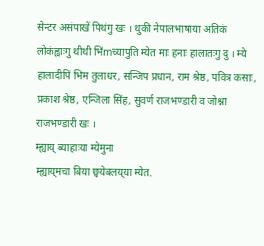सेन्टर असंपाखें पिथंगु खः । थुकी नेपालभाषाया अतिकं लोकंह्वाःगु थीथी भिंmच्यापुति म्येत माः हनाः हालातःगु दु । म्ये हालादीपिं भिम तुलाधर, सन्जिप प्रधान, राम श्रेष्ठ, पवित्र कसाः, प्रकाश श्रेष्ठ, एन्जिला सिंह, सुवर्ण राजभण्डारी व जोश्ना राजभण्डारी खः ।
म्ह्याय्‌ ब्याहाःया म्येमुना
म्ह्याय्‌मचा बिया छ्वयेबलय्‌या म्येत.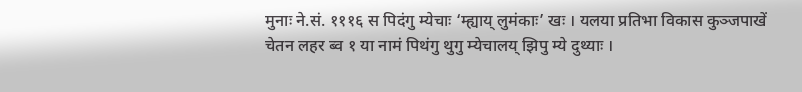मुनाः ने.सं. १११६ स पिदंगु म्येचाः ‘म्ह्याय्‌ लुमंकाः’ खः । यलया प्रतिभा विकास कुञ्जपाखें चेतन लहर ब्व १ या नामं पिथंगु थुगु म्येचालय्‌ झिपु म्ये दुथ्याः ।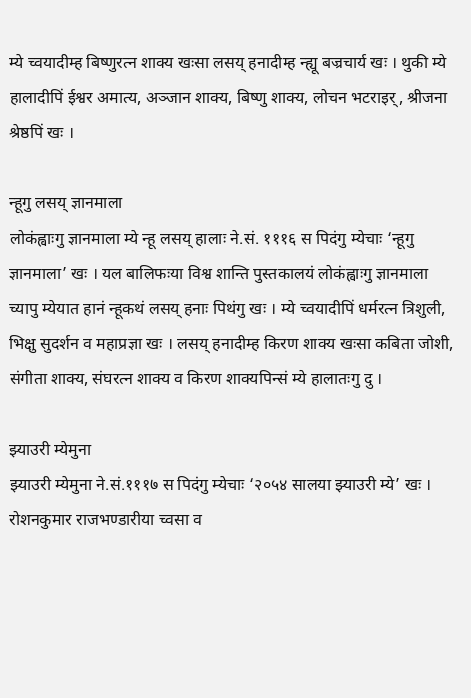म्ये च्वयादीम्ह बिष्णुरत्न शाक्य खःसा लसय्‌ हनादीम्ह न्ह्यू बज्रचार्य खः । थुकी म्ये हालादीपिं ईश्वर अमात्य, अञ्जान शाक्य, बिष्णु शाक्य, लोचन भटराइर्, श्रीजना श्रेष्ठपिं खः ।

न्हूगु लसय्‌ ज्ञानमाला
लोकंह्वाःगु ज्ञानमाला म्ये न्हू लसय्‌ हालाः ने.सं. १११६ स पिदंगु म्येचाः ‘न्हूगु ज्ञानमाला’ खः । यल बालिफःया विश्व शान्ति पुस्तकालयं लोकंह्वाःगु ज्ञानमाला च्यापु म्येयात हानं न्हूकथं लसय्‌ हनाः पिथंगु खः । म्ये च्वयादीपिं धर्मरत्न त्रिशुली, भिक्षु सुदर्शन व महाप्रज्ञा खः । लसय्‌ हनादीम्ह किरण शाक्य खःसा कबिता जोशी, संगीता शाक्य, संघरत्न शाक्य व किरण शाक्यपिन्सं म्ये हालातःगु दु ।

झ्याउरी म्येमुना
झ्याउरी म्येमुना ने.सं.१११७ स पिदंगु म्येचाः ‘२०५४ सालया झ्याउरी म्ये’ खः । रोशनकुमार राजभण्डारीया च्वसा व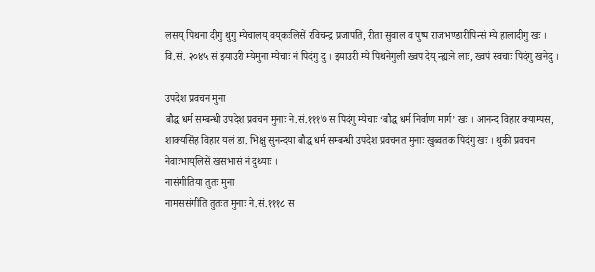लसय्‌ पिथना दीगु थुगु म्येचालय्‌ वय्‌कःलिसें रविचन्द्र प्रजापति, रीता सुवाल व पुष्प राजभण्डारीपिन्सं म्ये हालादीगु खः । वि.सं. २०४५ सं झ्याउरी म्येमुना म्येचाः नं पिदंगु दु । झ्याउरी म्ये पिथनेगुली ख्वप देय्‌ न्ह्यःने लाः, ख्वपं स्वचाः पिदंगु खनेदु ।

उपदेश प्रवचन मुना
बौद्ध धर्म सम्बन्धी उपदेश प्रवचन मुनाः ने.सं.१११७ स पिदंगु म्येचाः ‘बौद्ध धर्म निर्वाण मार्ग’ खः । आनन्द विहार क्याम्पस, शाक्यसिंह विहार यलं डा. भिक्षु सुनन्दया बौद्ध धर्म सम्बन्धी उपदेश प्रवचनत मुनाः खुब्वतक पिदंगु खः । थुकी प्रवचन नेवाःभाय्‌लिसें खसभासं नं दुथ्याः ।
नासंगीतिया तुतः मुना
नामससंगीति तुतःत मुनाः ने.सं.१११८ स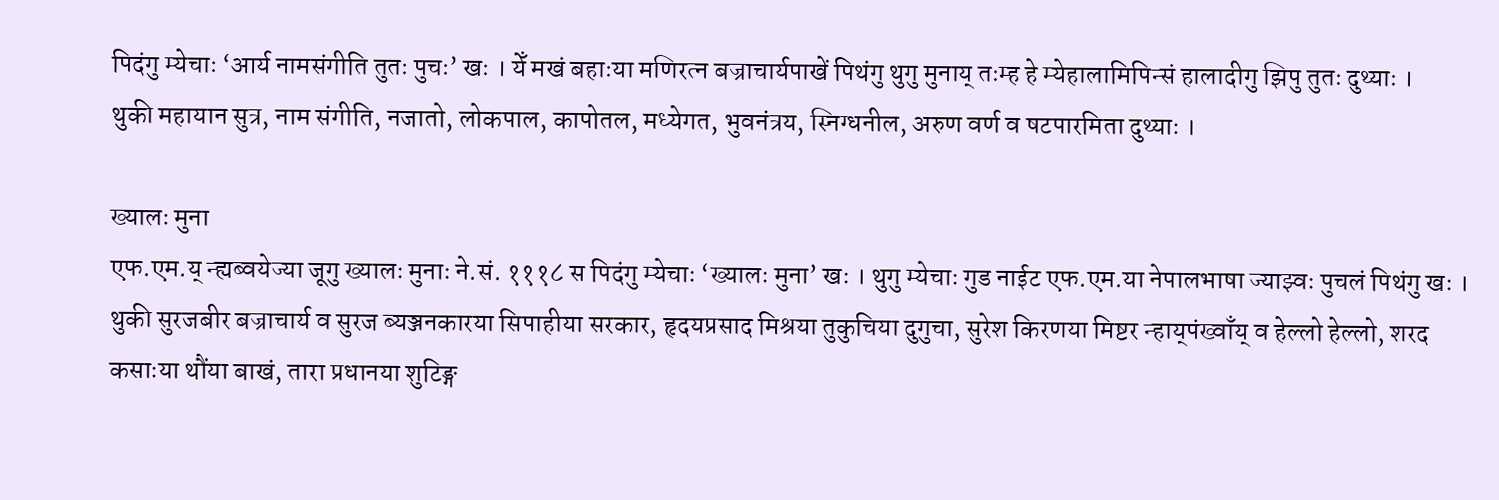पिदंगु म्येचाः ‘आर्य नामसंगीति तुतः पुचः’ खः । येँ मखं बहाःया मणिरत्न बज्राचार्यपाखें पिथंगु थुगु मुनाय्‌ तःम्ह हे म्येहालामिपिन्सं हालादीगु झिपु तुतः दुथ्याः ।
थुकी महायान सुत्र, नाम संगीति, नजातो, लोकपाल, कापोतल, मध्येगत, भुवनंत्रय, स्निग्धनील, अरुण वर्ण व षटपारमिता दुथ्याः ।

ख्यालः मुना
एफ.एम.य्‌ न्ह्यब्वयेज्या जूगु ख्यालः मुनाः ने.सं. १११८ स पिदंगु म्येचाः ‘ख्यालः मुना’ खः । थुगु म्येचाः गुड नाईट एफ.एम.या नेपालभाषा ज्याझ्वः पुचलं पिथंगु खः । थुकी सुरजबीर बज्राचार्य व सुरज ब्यञ्जनकारया सिपाहीया सरकार, हृदयप्रसाद मिश्रया तुकुचिया दुगुचा, सुरेश किरणया मिष्टर न्हाय्‌पंख्वाँय्‌ व हेल्लो हेल्लो, शरद कसाःया थौंया बाखं, तारा प्रधानया शुटिङ्ग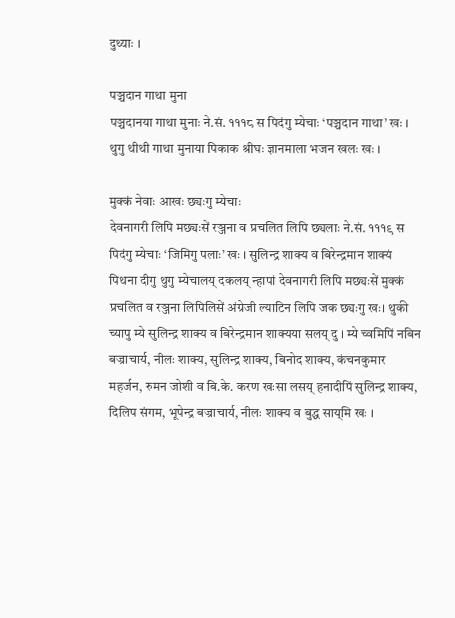दुथ्याः ।

पञ्चदान गाथा मुना
पञ्चदानया गाथा मुनाः ने.सं. १११८ स पिदंगु म्येचाः ‘पञ्चदान गाथा’ खः । थुगु थीथी गाथा मुनाया पिकाक श्रीघः ज्ञानमाला भजन खलः खः ।

मुक्कं नेवाः आखः छ्यःगु म्येचाः
देवनागरी लिपि मछ्यःसें रञ्जना व प्रचलित लिपि छ्यलाः ने.सं. १११९ स पिदंगु म्येचाः ‘जिमिगु पलाः’ खः । सुलिन्द्र शाक्य व बिरेन्द्रमान शाक्यं पिथना दीगु थुगु म्येचालय्‌ दकलय्‌ न्हापां देवनागरी लिपि मछ्यःसें मुक्कं प्रचलित व रञ्जना लिपिलिसें अंग्रेजी ल्याटिन लिपि जक छ्यःगु खः। थुकी च्यापु म्ये सुलिन्द्र शाक्य व बिरेन्द्रमान शाक्यया सलय्‌ दु । म्ये च्वमिपिं नबिन बज्राचार्य, नीलः शाक्य, सुलिन्द्र शाक्य, बिनोद शाक्य, कंचनकुमार महर्जन, रुमन जोशी व बि.के. करण खःसा लसय्‌ हनादीपिं सुलिन्द्र शाक्य, दिलिप संगम, भूपेन्द्र बज्राचार्य, नीलः शाक्य व बुद्ध साय्‌मि खः ।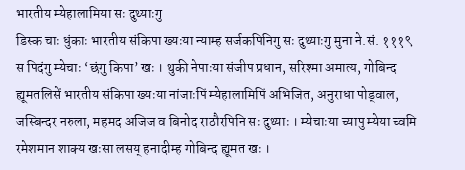भारतीय म्येहालामिया सः दुथ्याःगु
डिस्क चाः धुंकाः भारतीय संकिपा ख्यःया न्याम्ह सर्जकपिनिगु सः दुथ्याःगु मुना ने.सं. १११९ स पिदंगु म्येचाः ‘छंगु किपा’ खः । थुकी नेपाःया संजीप प्रधान, सरिश्मा अमात्य, गोबिन्द ह्यूमतलिसें भारतीय संकिपा ख्यःया नांजाःपिं म्येहालामिपिं अभिजित, अनुराधा पोड्वाल, जस्बिन्दर नरुला, महमद अजिज व बिनोद राठौरपिनि सः दुथ्याः । म्येचाःया च्यापु म्येया च्वमि रमेशमान शाक्य खःसा लसय्‌ हनादीम्ह गोबिन्द ह्यूमत खः ।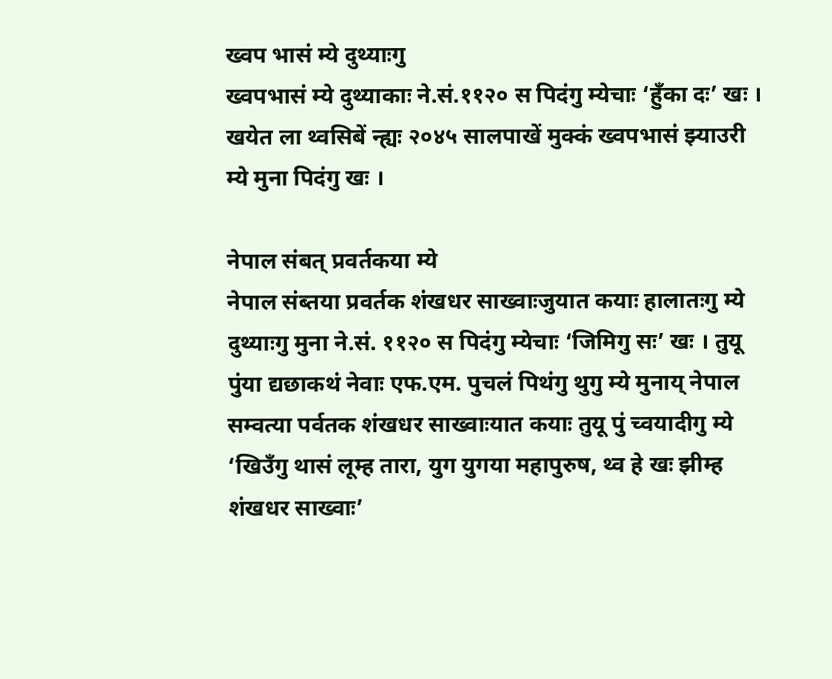ख्वप भासं म्ये दुथ्याःगु
ख्वपभासं म्ये दुथ्याकाः ने.सं.११२० स पिदंगु म्येचाः ‘हुँका दः’ खः । खयेत ला थ्वसिबें न्ह्यः २०४५ सालपाखें मुक्कं ख्वपभासं झ्याउरी म्ये मुना पिदंगु खः ।

नेपाल संबत् प्रवर्तकया म्ये
नेपाल संब्तया प्रवर्तक शंखधर साख्वाःजुयात कयाः हालातःगु म्ये दुथ्याःगु मुना ने.सं. ११२० स पिदंगु म्येचाः ‘जिमिगु सः’ खः । तुयू पुंया द्यछाकथं नेवाः एफ.एम. पुचलं पिथंगु थुगु म्ये मुनाय्‌ नेपाल सम्वत्या पर्वतक शंखधर साख्वाःयात कयाः तुयू पुं च्वयादीगु म्ये ‘खिउँगु थासं लूम्ह तारा, युग युगया महापुरुष, थ्व हे खः झीम्ह शंखधर साख्वाः’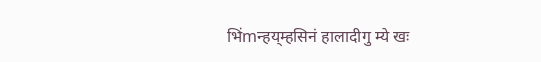भिंmन्हय्‌म्हसिनं हालादीगु म्ये खः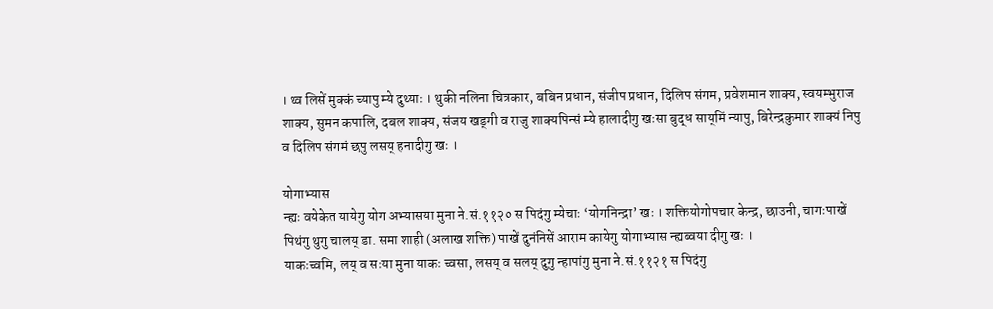। थ्व लिसें मुक्कं च्यापु म्ये दुथ्याः । थुकी नलिना चित्रकार, बबिन प्रधान, संजीप प्रधान, दिलिप संगम, प्रवेशमान शाक्य, स्वयम्भुराज शाक्य, सुमन कपालि, दबल शाक्य, संजय खड्गी व राजु शाक्यपिन्सं म्ये हालादीगु खःसा बुद्ध साय्‌मिं न्यापु, बिरेन्द्रकुमार शाक्यं निपु व दिलिप संगमं छपु लसय्‌ हनादीगु खः ।

योगाभ्यास
न्ह्यः वयेकेत यायेगु योग अभ्यासया मुना ने.सं.११२० स पिदंगु म्येचाः ‘योगनिन्द्रा’ खः । शक्तियोगोपचार केन्द्र, छाउनी, चागःपाखें पिथंगु थुगु चालय्‌ डा. समा शाही (अलाख शक्ति) पाखें दुनंनिसें आराम कायेगु योगाभ्यास न्ह्यब्वया दीगु खः ।
याकःच्वमि, लय्‌ व सःया मुना याकः च्वसा, लसय्‌ व सलय्‌ दुगु न्हापांगु मुना ने.सं.११२१ स पिदंगु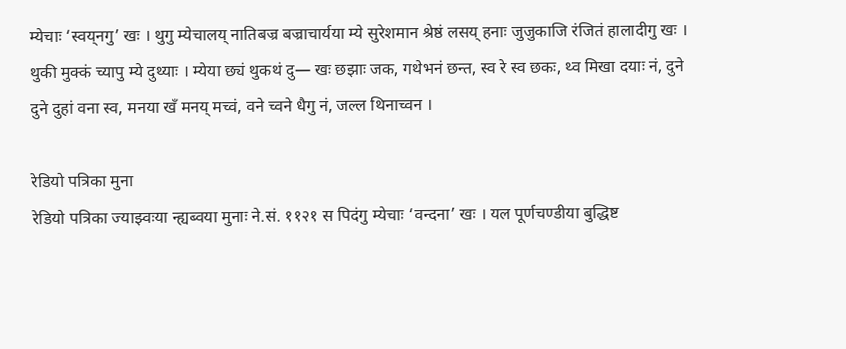म्येचाः ‘स्वय्‌नगु’ खः । थुगु म्येचालय्‌ नातिबज्र बज्राचार्यया म्ये सुरेशमान श्रेष्ठं लसय्‌ हनाः जुजुकाजि रंजितं हालादीगु खः । थुकी मुक्कं च्यापु म्ये दुथ्याः । म्येया छ्यं थुकथं दु— खः छझाः जक, गथेभनं छन्त, स्व रे स्व छकः, थ्व मिखा दयाः नं, दुने दुने दुहां वना स्व, मनया खँ मनय्‌ मच्वं, वने च्वने धैगु नं, जल्ल थिनाच्वन ।

रेडियो पत्रिका मुना
रेडियो पत्रिका ज्याझ्वःया न्ह्यब्वया मुनाः ने.सं. ११२१ स पिदंगु म्येचाः ‘वन्दना’ खः । यल पूर्णचण्डीया बुद्धिष्ट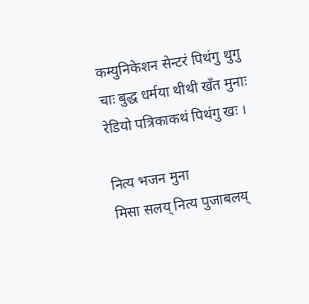कम्युनिकेशन सेन्टरं पिथंगु थुगु चाः बुद्ध धर्मया थीथी खँत मुनाः रेडियो पत्रिकाकथं पिथंगु खः ।

नित्य भजन मुना
मिसा सलय्‌ नित्य पुजाबलय्‌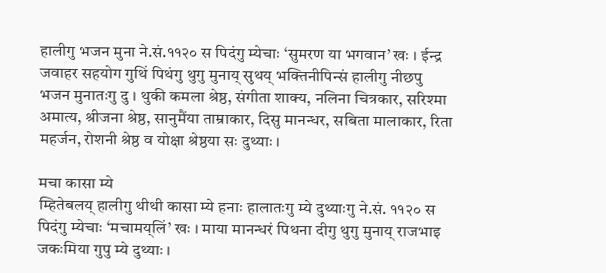हालीगु भजन मुना ने.सं.११२० स पिदंगु म्येचाः ‘सुमरण या भगवान’ खः । ईन्द्र जवाहर सहयोग गुथिं पिथंगु थुगु मुनाय्‌ सुथय्‌ भक्तिनीपिन्सं हालीगु नीछपु भजन मुनातःगु दु । थुकी कमला श्रेष्ठ, संगीता शाक्य, नलिना चित्रकार, सरिश्मा अमात्य, श्रीजना श्रेष्ठ, सानुमैंया ताम्राकार, दिसु मानन्धर, सबिता मालाकार, रिता महर्जन, रोशनी श्रेष्ठ व योक्षा श्रेष्ठया सः दुथ्याः ।

मचा कासा म्ये
म्हितेबलय्‌ हालीगु थीथी कासा म्ये हनाः हालातःगु म्ये दुथ्याःगु ने.सं. ११२० स पिदंगु म्येचाः ‘मचामय्‌लिं’ खः । माया मानन्धरं पिथना दीगु थुगु मुनाय्‌ राजभाइ जकःमिया गुपु म्ये दुथ्याः ।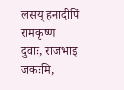लसय्‌ हनादीपिं रामकृष्ण दुवाः, राजभाइ जकःमि,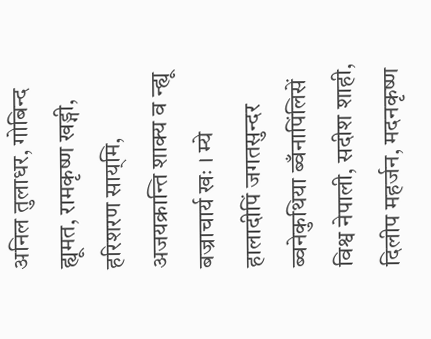अनिल तुलाधर, गोबिन्द ह्यूमत, रामकृष्ण खड्गी, हरिशरण साय्‌मि, अजयक्रान्ति शाक्य व न्ह्यू बज्राचार्य खः । म्ये हालादीपिं जगतसुन्दर ब्वनेकुथिया ब्वँनापिंलिसें विश्व नेपाली, सदीश शाही, दिलीप महर्जन, मदनकृष्ण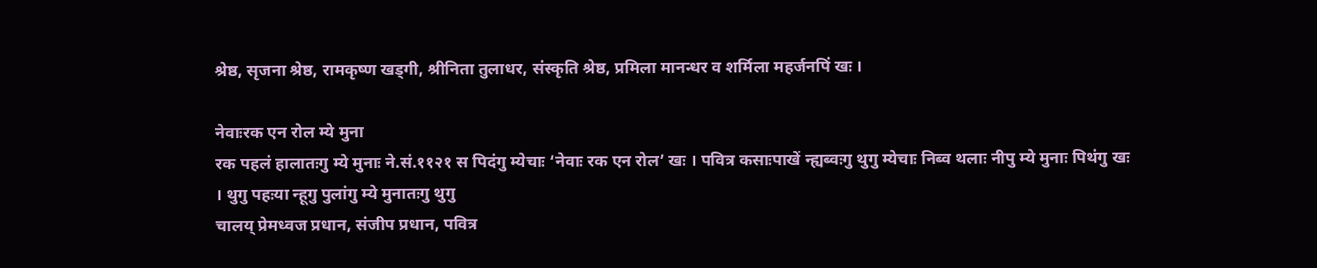श्रेष्ठ, सृजना श्रेष्ठ, रामकृष्ण खड्गी, श्रीनिता तुलाधर, संस्कृति श्रेष्ठ, प्रमिला मानन्धर व शर्मिला महर्जनपिं खः ।

नेवाःरक एन रोल म्ये मुना
रक पहलं हालातःगु म्ये मुनाः ने.सं.११२१ स पिदंगु म्येचाः ‘नेवाः रक एन रोल’ खः । पवित्र कसाःपाखें न्ह्यब्वःगु थुगु म्येचाः निब्व थलाः नीपु म्ये मुनाः पिथंगु खः । थुगु पहःया न्हूगु पुलांगु म्ये मुनातःगु थुगु
चालय्‌ प्रेमध्वज प्रधान, संजीप प्रधान, पवित्र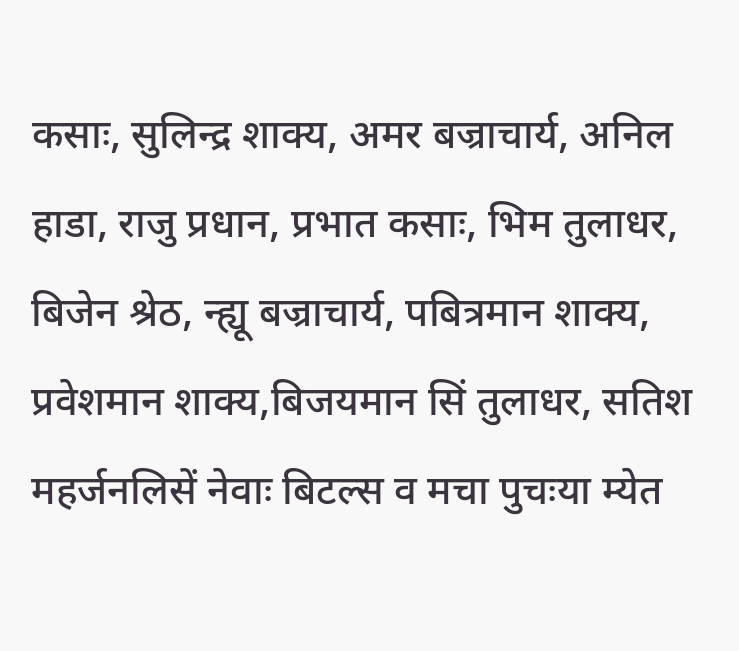कसाः, सुलिन्द्र शाक्य, अमर बज्राचार्य, अनिल हाडा, राजु प्रधान, प्रभात कसाः, भिम तुलाधर, बिजेन श्रेठ, न्ह्यू बज्राचार्य, पबित्रमान शाक्य, प्रवेशमान शाक्य,बिजयमान सिं तुलाधर, सतिश महर्जनलिसें नेवाः बिटल्स व मचा पुचःया म्येत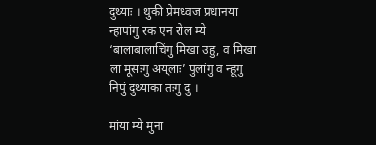दुथ्याः । थुकी प्रेमध्वज प्रधानया न्हापांगु रक एन रोल म्ये ‘बालाबालाचिंगु मिखा उहु, व मिखा ला मूसःगु अय्‌लाः’ पुलांगु व न्हूगु निपुं दुथ्याका तःगु दु ।

मांया म्ये मुना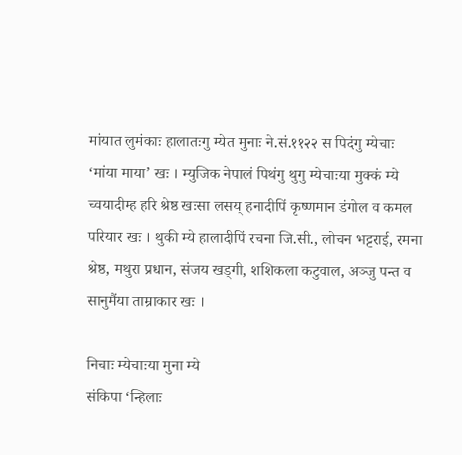मांयात लुमंकाः हालातःगु म्येत मुनाः ने.सं.११२२ स पिदंगु म्येचाः ‘मांया माया’ खः । म्युजिक नेपालं पिथंगु थुगु म्येचाःया मुक्कं म्ये च्वयादीम्ह हरि श्रेष्ठ खःसा लसय्‌ हनादीपिं कृष्णमान डंगोल व कमल परियार खः । थुकी म्ये हालादीपिं रचना जि.सी., लोचन भट्टराई, रमना श्रेष्ठ, मथुरा प्रधान, संजय खड्गी, शशिकला कटुवाल, अञ्जु पन्त व सानुमैंया ताम्राकार खः ।

निचाः म्येचाःया मुना म्ये
संकिपा ‘न्हिलाः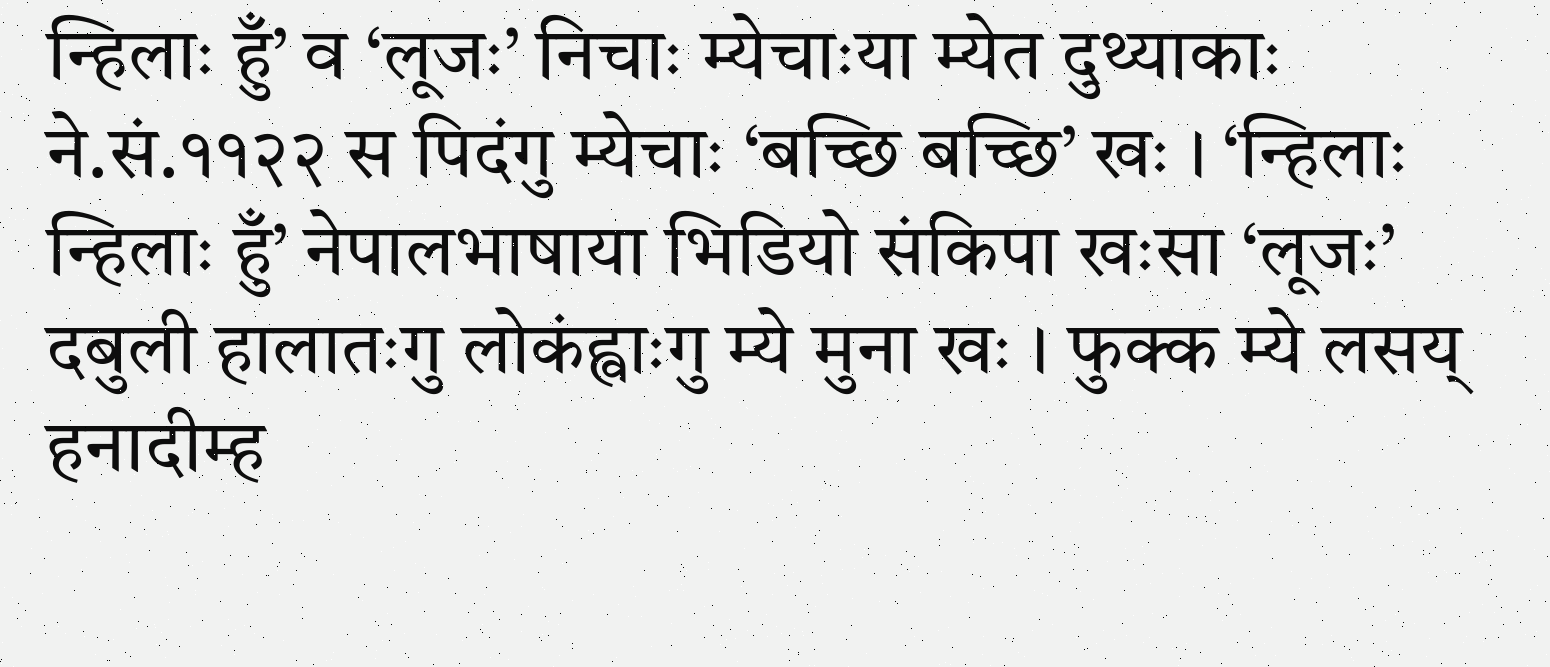न्हिलाः हुँ’ व ‘लूजः’ निचाः म्येचाःया म्येत दुथ्याकाः ने.सं.११२२ स पिदंगु म्येचाः ‘बच्छि बच्छि’ खः । ‘न्हिलाः न्हिलाः हुँ’ नेपालभाषाया भिडियो संकिपा खःसा ‘लूजः’ दबुली हालातःगु लोकंह्वाःगु म्ये मुना खः । फुक्क म्ये लसय्‌ हनादीम्ह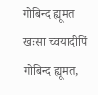गोबिन्द ह्यूमत खःसा च्वयादीपिं गोबिन्द ह्यूमत,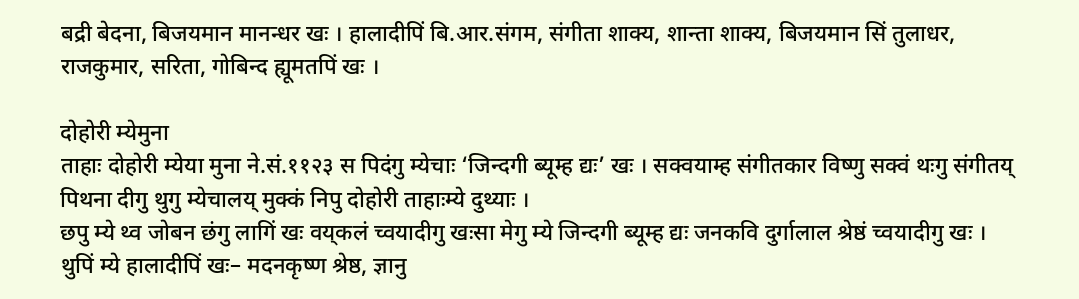बद्री बेदना, बिजयमान मानन्धर खः । हालादीपिं बि.आर.संगम, संगीता शाक्य, शान्ता शाक्य, बिजयमान सिं तुलाधर, राजकुमार, सरिता, गोबिन्द ह्यूमतपिं खः ।

दोहोरी म्येमुना
ताहाः दोहोरी म्येया मुना ने.सं.११२३ स पिदंगु म्येचाः ‘जिन्दगी ब्यूम्ह द्यः’ खः । सक्वयाम्ह संगीतकार विष्णु सक्वं थःगु संगीतय्‌ पिथना दीगु थुगु म्येचालय्‌ मुक्कं निपु दोहोरी ताहाःम्ये दुथ्याः ।
छपु म्ये थ्व जोबन छंगु लागिं खः वय्‌कलं च्वयादीगु खःसा मेगु म्ये जिन्दगी ब्यूम्ह द्यः जनकवि दुर्गालाल श्रेष्ठं च्वयादीगु खः । थुपिं म्ये हालादीपिं खः– मदनकृष्ण श्रेष्ठ, ज्ञानु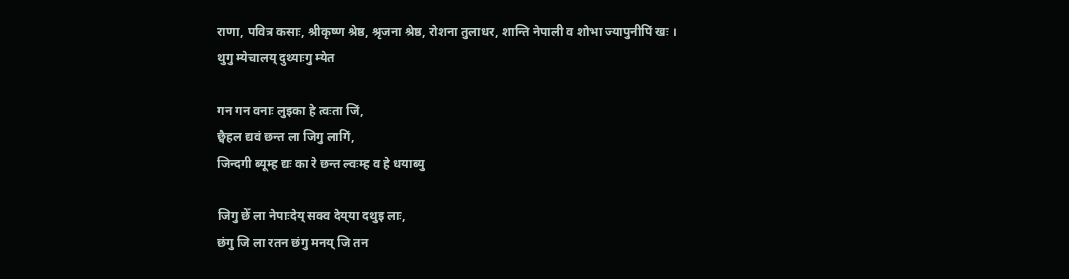राणा, पवित्र कसाः, श्रीकृष्ण श्रेष्ठ, श्रृजना श्रेष्ठ, रोशना तुलाधर, शान्ति नेपाली व शोभा ज्यापुनीपिं खः ।
थुगु म्येचालय्‌ दुथ्याःगु म्येत

गन गन वनाः लुइका हे त्वःता जिं,
छ्वैहल द्यवं छन्त ला जिगु लागिं,
जिन्दगी ब्यूम्ह द्यः का रे छन्त ल्वःम्ह व हे धयाब्यु

जिगु छेँ ला नेपाःदेय्‌ सक्व देय्‌या दथुइ लाः,
छंगु जि ला रतन छंगु मनय्‌ जि तन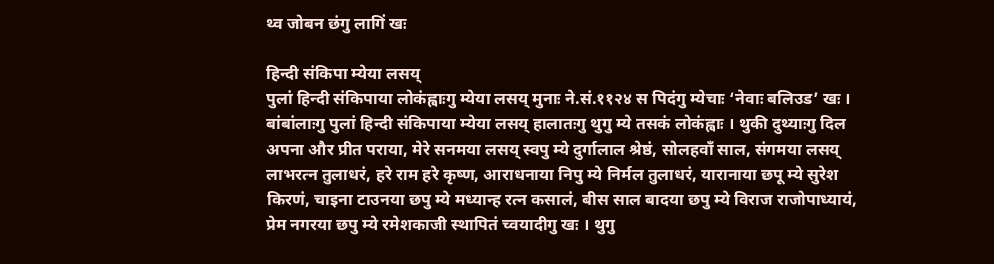थ्व जोबन छंगु लागिं खः

हिन्दी संकिपा म्येया लसय्‌
पुलां हिन्दी संकिपाया लोकंह्वाःगु म्येया लसय्‌ मुनाः ने.सं.११२४ स पिदंगु म्येचाः ‘नेवाः बलिउड’ खः । बांबांलाःगु पुलां हिन्दी संकिपाया म्येया लसय्‌ हालातःगु थुगु म्ये तसकं लोकंह्वाः । थुकी दुथ्याःगु दिल अपना और प्रीत पराया, मेरे सनमया लसय्‌ स्वपु म्ये दुर्गालाल श्रेष्ठं, सोलहवाँ साल, संगमया लसय्‌ लाभरत्न तुलाधरं, हरे राम हरे कृष्ण, आराधनाया निपु म्ये निर्मल तुलाधरं, यारानाया छपू म्ये सुरेश किरणं, चाइना टाउनया छपु म्ये मध्यान्ह रत्न कसालं, बीस साल बादया छपु म्ये विराज राजोपाध्यायं, प्रेम नगरया छपु म्ये रमेशकाजी स्थापितं च्वयादीगु खः । थुगु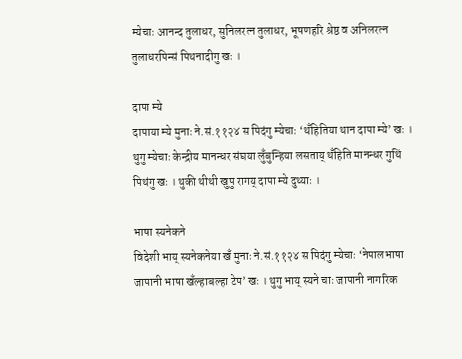म्येचाः आनन्द तुलाधर, सुनिलरत्न तुलाधर, भूषणहरि श्रेष्ठ व अनिलरत्न तुलाधरपिन्सं पिथनादीगु खः ।

दापा म्ये
दापाया म्ये मुनाः ने.सं.११२४ स पिदंगु म्येचाः ‘थँहितिया थान दापा म्ये’ खः । थुगु म्येचाः केन्द्रीय मानन्धर संघया लुँबुन्हिया लसताय्‌ थँहिति मानन्धर गुथिं पिथंगु खः । थुकी थीथी खुपु रागय्‌ दापा म्ये दुथ्याः ।

भाषा स्यनेकने
विदेशी भाय्‌ स्यनेकनेया खँ मुनाः ने.सं.११२४ स पिदंगु म्येचाः ‘नेपालभाषा जापानी भाषा खँल्हाबल्हा टेप’ खः । थुगु भाय्‌ स्यने चाः जापानी नागरिक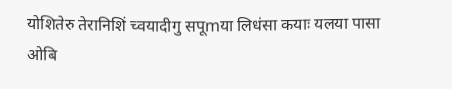योशितेरु तेरानिशिं च्वयादीगु सपूmया लिधंसा कयाः यलया पासा ओबि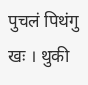पुचलं पिथंगु खः । थुकी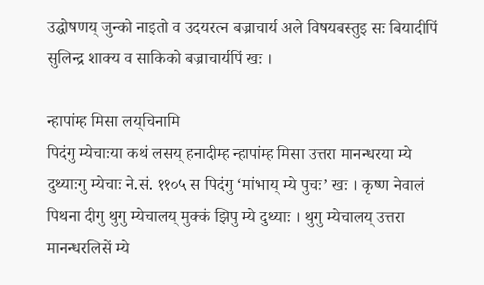उद्घोषणय्‌ जुन्को नाइतो व उदयरत्न बज्राचार्य अले विषयबस्तुइ सः बियादीपिं सुलिन्द्र शाक्य व साकिको बज्राचार्यपिं खः ।

न्हापांम्ह मिसा लय्‌चिनामि
पिदंगु म्येचाःया कथं लसय्‌ हनादीम्ह न्हापांम्ह मिसा उत्तरा मानन्धरया म्ये दुथ्याःगु म्येचाः ने.सं. ११०५ स पिदंगु ‘मांभाय्‌ म्ये पुचः’ खः । कृष्ण नेवालं पिथना दीगु थुगु म्येचालय्‌ मुक्कं झिपु म्ये दुथ्याः । थुगु म्येचालय्‌ उत्तरा मानन्धरलिसें म्ये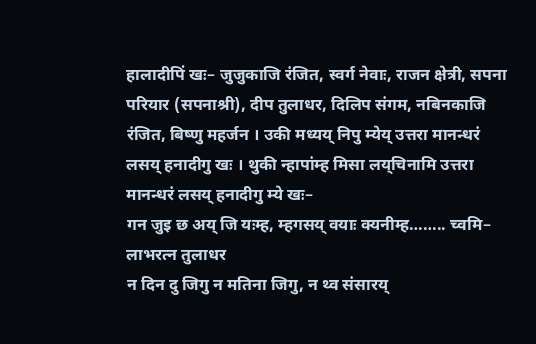हालादीपिं खः– जुजुकाजि रंजित, स्वर्ग नेवाः, राजन क्षेत्री, सपना परियार (सपनाश्री), दीप तुलाधर, दिलिप संगम, नबिनकाजि रंजित, बिष्णु महर्जन । उकी मध्यय्‌ निपु म्येय्‌ उत्तरा मानन्धरं लसय्‌ हनादीगु खः । थुकी न्हापांम्ह मिसा लय्‌चिनामि उत्तरा मानन्धरं लसय्‌ हनादीगु म्ये खः–
गन जुइ छ अय्‌ जि यःम्ह, म्हगसय्‌ वयाः क्यनीम्ह…….. च्वमि– लाभरत्न तुलाधर
न दिन दु जिगु न मतिना जिगु, न थ्व संसारय्‌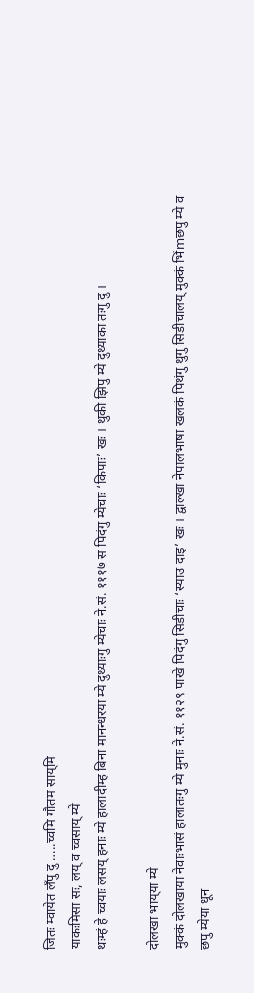जितः म्वायेत लँपु दु …..च्वमि गौतम साय्‌मि
याकःमिसा सः, लय्‌ व च्वसाय्‌ म्ये
थःम्हं हे च्वयाः लसय्‌ हनाः म्ये हालादीम्ह बिना मानन्धरया म्ये दुथ्याःगु म्येचाः ने.सं. १११७ स पिदंगु म्येचाः ‘किपाः’ खः । थुकी झिपु म्ये दुथ्याका तःगु दु ।

दोलखा भाय्‌या म्ये
मुक्कं दोलखाया नेवाःभासं हालातःगु म्ये मुनाः ने.सं. ११२९ पाखे पिदंगु सिडीचाः ‘स्याउ दाइ’ खः । द्वाल्खा नेपालभाषा खलकं पिथंगु थुगु सिडीचालय्‌ मुक्कं भिंmछपु म्ये व छपु म्येया धून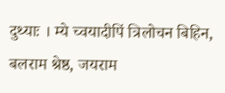दुथ्याः । म्ये च्वयादीपिं त्रिलोचन बिहिन, बलराम श्रेष्ठ, जयराम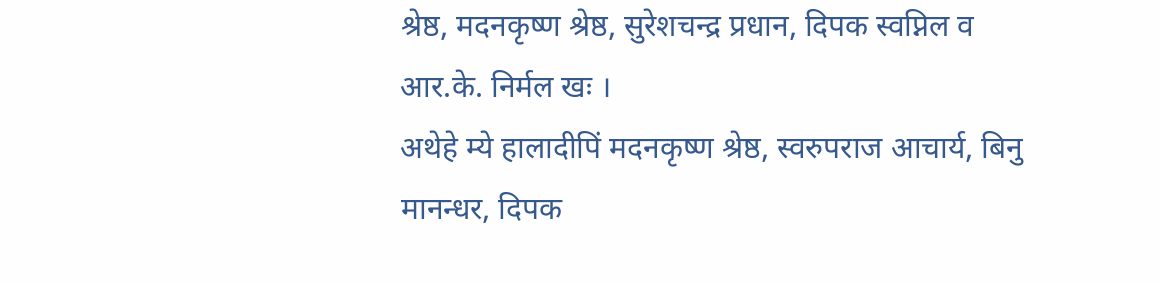श्रेष्ठ, मदनकृष्ण श्रेष्ठ, सुरेशचन्द्र प्रधान, दिपक स्वप्निल व आर.के. निर्मल खः ।
अथेहे म्ये हालादीपिं मदनकृष्ण श्रेष्ठ, स्वरुपराज आचार्य, बिनु मानन्धर, दिपक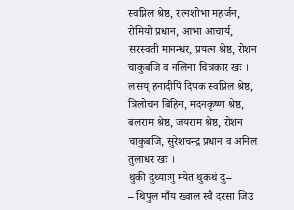स्वप्निल श्रेष्ठ, रत्नशोभा महर्जन, रोमियो प्रधान, आभा आचार्य, सरस्वती मानन्धर, प्रयत्न श्रेष्ठ, रोशन चाकुबजि व नलिना चित्रकार खः । लसय्‌ हनादीपिं दिपक स्वप्निल श्रेष्ठ, त्रिलोचन बिहिन, मदनकृष्ण श्रेष्ठ, बलराम श्रेष्ठ, जयराम श्रेष्ठ, रोशन चाकुबजि, सुरेशचन्द्र प्रधान व अनिल तुलाधर खः ।
थुकी दुथ्याःगु म्येत थुकथं दु–
– थिपुल माँय ख्वाल स्वै दरसा जिउ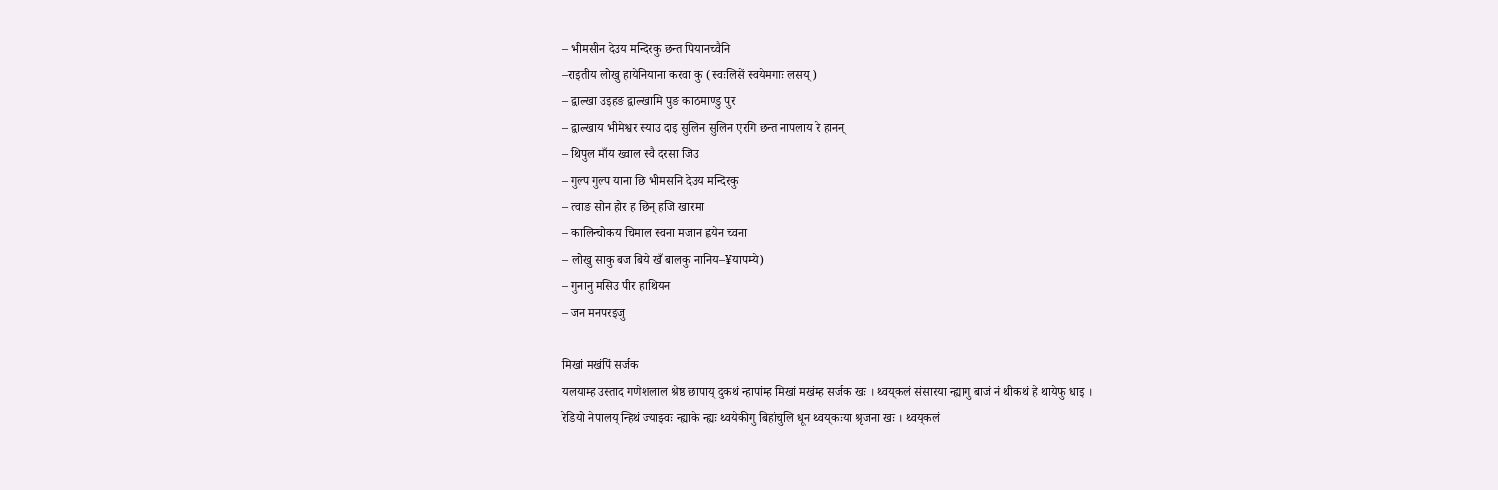– भीमसीन देउय मन्दिरकु छन्त पियानच्वैनि
–राइतीय लोखु हायेनियाना करवा कु (स्वःलिसें स्वयेमगाः लसय्‌)
– द्वाल्खा उइहङ द्वाल्खामि पुङ काठमाण्डु पुर
– द्वाल्खाय भीमेश्वर स्याउ दाइ सुलिन सुलिन एरगि छन्त नापलाय रे हानन्
– थिपुल माँय ख्वाल स्वै दरसा जिउ
– गुल्प गुल्प याना छि भीमसनि देउय मन्दिरकु
– त्वाङ सोन होर ह छिन् हजि खारमा
– कालिन्चोकय चिमाल स्वना मजान ह्वयेन च्वना
– लोखु साकु बज बिये खँ बालकु नानिय–¥यापम्ये)
– गुनानु मसिउ पीर हाथियन
– जन मनपरइजु

मिखां मखंपिं सर्जक
यलयाम्ह उस्ताद गणेशलाल श्रेष्ठ छापाय्‌ दुकथं न्हापांम्ह मिखां मखंम्ह सर्जक खः । थ्वय्‌कलं संसारया न्ह्यागु बाजं नं थीकथं हे थायेफु धाइ ।
रेडियो नेपालय्‌ न्हिथं ज्याझ्वः न्ह्याके न्ह्यः थ्वयेकीगु बिहांचुलि धून थ्वय्‌कःया श्रृजना खः । थ्वय्‌कलं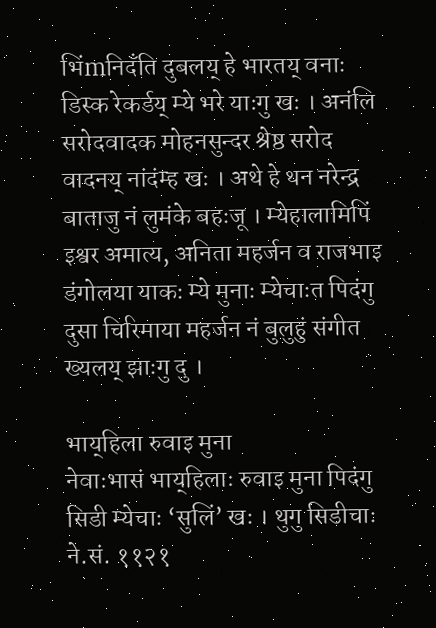भिंmनिदँति दुबलय्‌ हे भारतय्‌ वनाः डिस्क रेकर्डय्‌ म्ये भरे याःगु खः । अनंलि सरोदवादक मोहनसुन्दर श्रेष्ठ सरोद वादनय्‌ नांदंम्ह खः । अथे हे थन नरेन्द्र बाताजु नं लुमंके बहःजू । म्येहालामिपिं इश्वर अमात्य, अनिता महर्जन व राजभाइ डंगोलया याकः म्ये मुनाः म्येचाःत पिदंगु दुसा चिरिमाया महर्जन नं बुलुहुं संगीत ख्यलय्‌ झाःगु दु ।

भाय्‌हिला रुवाइ मुना
नेवाःभासं भाय्‌हिलाः रुवाइ मुना पिदंगु सिडी म्येचाः ‘सुलिं’ खः । थुगु सिडीचाः ने.सं. ११२१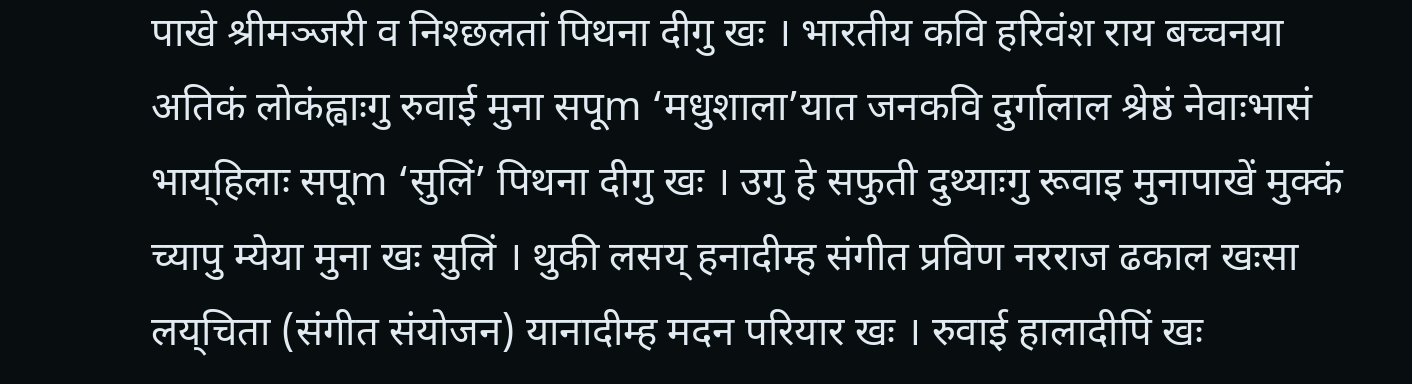पाखे श्रीमञ्जरी व निश्छलतां पिथना दीगु खः । भारतीय कवि हरिवंश राय बच्चनया अतिकं लोकंह्वाःगु रुवाई मुना सपूm ‘मधुशाला’यात जनकवि दुर्गालाल श्रेष्ठं नेवाःभासं भाय्‌हिलाः सपूm ‘सुलिं’ पिथना दीगु खः । उगु हे सफुती दुथ्याःगु रूवाइ मुनापाखें मुक्कं च्यापु म्येया मुना खः सुलिं । थुकी लसय्‌ हनादीम्ह संगीत प्रविण नरराज ढकाल खःसा लय्‌चिता (संगीत संयोजन) यानादीम्ह मदन परियार खः । रुवाई हालादीपिं खः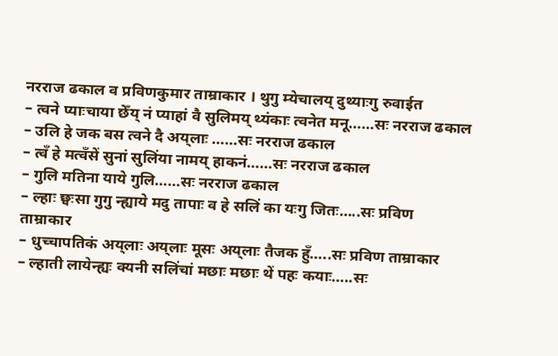नरराज ढकाल व प्रविणकुमार ताम्राकार । थुगु म्येचालय्‌ दुथ्याःगु रुवाईत
– त्वने प्याःचाया छेँय्‌ नं प्याहां वै सुलिमय्‌ थ्यंकाः त्वनेत मनू……सः नरराज ढकाल
– उलि हे जक बस त्वने दै अय्‌लाः ……सः नरराज ढकाल
– त्वँ हे मत्वँसें सुनां सुलिंया नामय्‌ हाकनं……सः नरराज ढकाल
– गुलि मतिना याये गुलि……सः नरराज ढकाल
– ल्हाः छ्वःसा गुगु न्ह्याये मदु तापाः व हे सलिं का यःगु जितः…..सः प्रविण ताम्राकार
– धुच्चापतिकं अय्‌लाः अय्‌लाः मूसः अय्‌लाः तैजक हुँ…..सः प्रविण ताम्राकार
– ल्हाती लायेन्ह्यः क्यनी सलिंचां मछाः मछाः थें पहः कयाः…..सः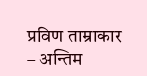प्रविण ताम्राकार
– अन्तिम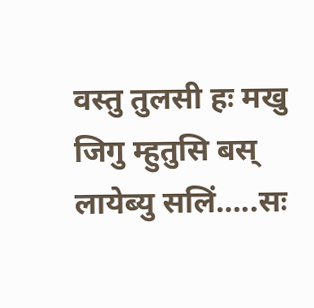वस्तु तुलसी हः मखु जिगु म्हुतुसि बस् लायेब्यु सलिं…..सः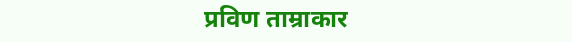प्रविण ताम्राकार